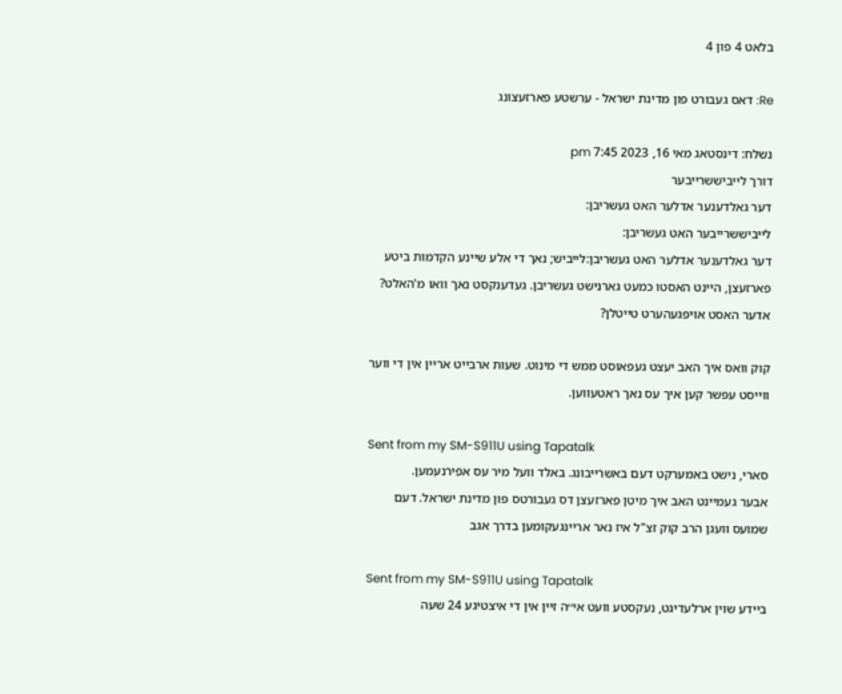בלאט 4 פון 4

Re: דאס געבורט פון מדינת ישראל - ערשטע פארזעצונג

נשלח: דינסטאג מאי 16, 2023 7:45 pm
דורך לייביששרייבער
דער גאלדענער אדלער האט געשריבן:
לייביששרייבער האט געשריבן:
דער גאלדענער אדלער האט געשריבן:לייביש; נאך די אלע שיינע הקדמות ביטע פארזעצן, היינט האסטו כמעט גארנישט געשריבן. געדענקסט נאך וואו מ'האלט? אדער האסט אויפגעהערט טייטלן?

קוק וואס איך האב יעצט געפאוסט ממש די מינוט. שעות ארבייט אריין אין די ווער ווייסט עפשר קען איך עס נאך ראטעווען.

Sent from my SM-S911U using Tapatalk
סארי, נישט באמערקט דעם באשרייבונג. באלד וועל מיר עס אפירנעמען.
אבער געמיינט האב איך מיטן פארזעצן דס געבורטס פון מדינת ישראל. דעם שמועס וועגן הרב קוק זצ"ל איז נאר אריינגעקומען בדרך אגב

Sent from my SM-S911U using Tapatalk
ביידע שוין ארלעדיגט, נעקסטע וועט אי׳׳ה זיין אין די איצטיגע 24 שעה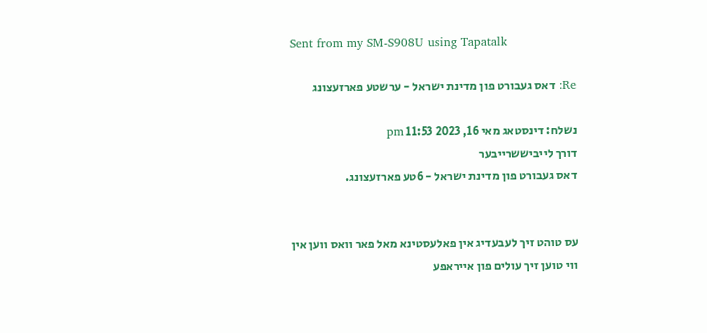Sent from my SM-S908U using Tapatalk

Re: דאס געבורט פון מדינת ישראל - ערשטע פארזעצונג

נשלח: דינסטאג מאי 16, 2023 11:53 pm
דורך לייביששרייבער
דאס געבורט פון מדינת ישראל - 6טע פארזעצונג.


עס טוהט זיך לעבעדיג אין פאלעסטינא מאל פאר וואס ווען אין ווי טוען זיך עולים פון אייראפע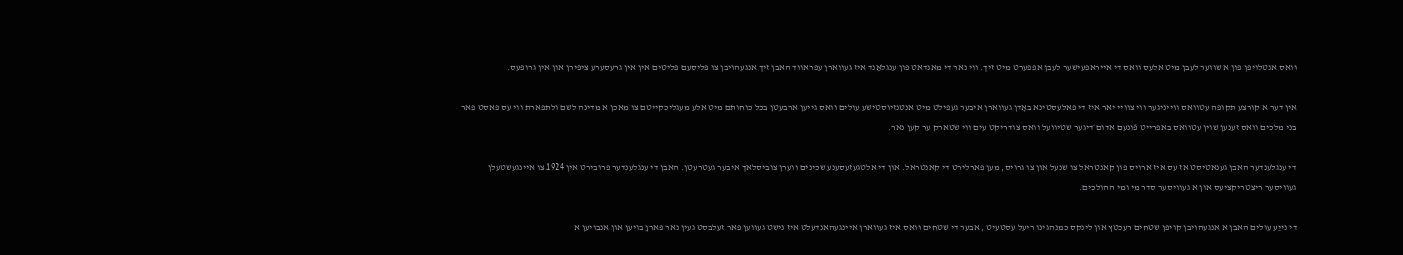וואס אנטלויפן פון א שווער לעבן מיט אלעס וואס די אייראפעישער לעבן אפפערט מיט זיך. ווי נאר די מאנדאט פון ענגלאַנד איז געווארן עפראווד האבן זיך אנגעהויבן צו פליסעם פליטים אין אין גרעסערע ציפירן און אין גרופעס.

אין דער א קורצע תקופה עטוואס ווייניגער ווי צוויי יאר איז די פאלעסטינא באָדן געווארן איבער געפילט מיט אנטנזיוסטישע עולים וואס גייען ארבעטן בכל כוחותם מיט אלע מעגליכקייטם צו מאכן א מדינה לשם ולתפארת ווי עס פאסט פאר בני מלכים וואס זענען שוין עטוואס באפרייט פֿונעם אדום׳דיגער שטיוועל וואס צודריקט עים ווי שטארק ער קען נאר.

די ענגלענדער האבן גענאטיסט אז עס איז ארויס פון קאנטראל צו שנעל און צו גרויס, מען פארלירט די קאנטראל. און די אלטגעזעסענע שכינים ווערן צוביסלאך איבער געטרעטן. האבן די ענגלענדער פרובירט אין 1924 צו איינגעשטעלן געוויסער ריצטריקציעס און א געוויסער סדר מי ומי ההולכים.

די נייַע עולים האבן א אנגעהויבן קויפן שטחים רעכטץ און לינקס כמנהגינו ריעל עסטעיט , אבער די שטחים וואס איז געווארן איינגעהאנדעלט איז נישט געווען פאר זעלבסט געין נאר פארןַ בויען און אנבויען א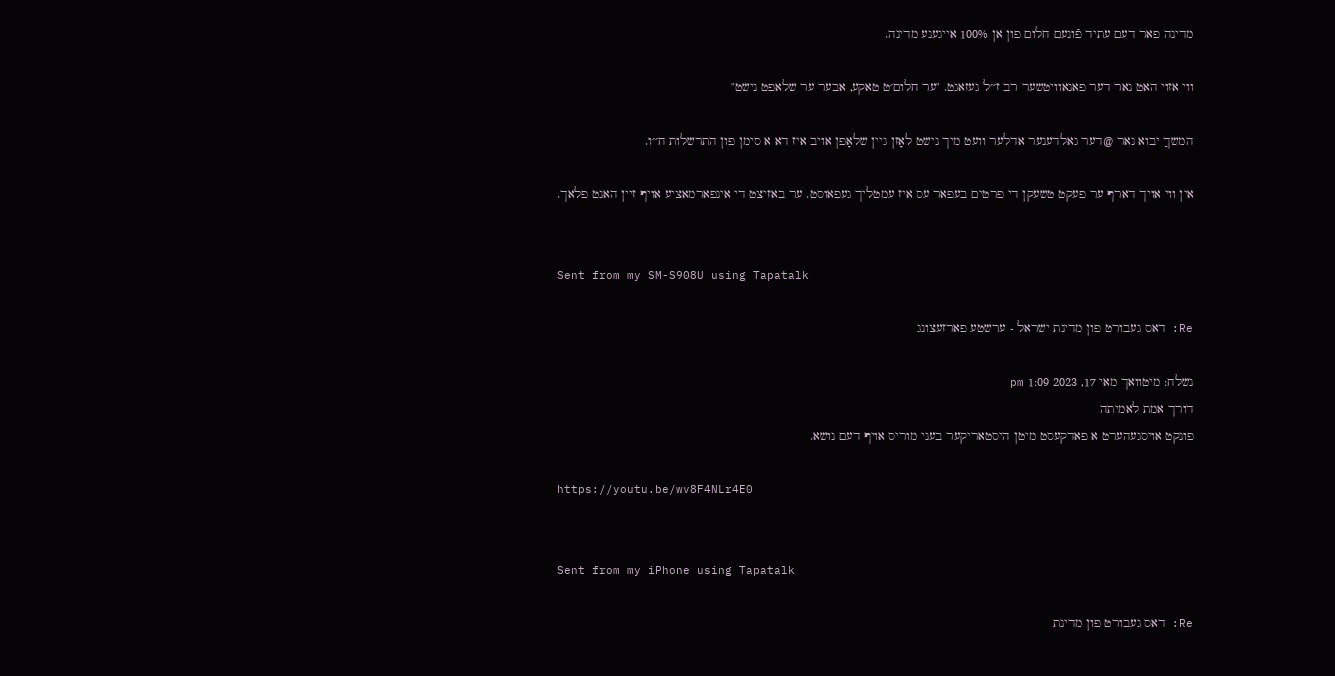מדינה פאר דעם עתיד פֿונעם חלום פון אן 100% אייגענע מדינה.

ווי אזוי האט נאר דער פאנאוויטשער רב ז׳׳ל געזאגט. "ער חלום׳ט טאקע, אבער ער שלאפט נישט"

המשךַ יבוא נאר @דער גאלדענער אדלער וועט מיך נישט לאָזן גיין שלאָפן אויב איז דא א סימן פון התרשלות ח׳׳ו.

אין ווי אויך דארף ער פעקט טשעקן די פרטים בעפאר עס איז עמטליך געפאוסט. ער באזיצט די אינפארמאציע אויף זיין האנט פלאך.


Sent from my SM-S908U using Tapatalk

Re: דאס געבורט פון מדינת ישראל - ערשטע פארזעצונג

נשלח: מיטוואך מאי 17, 2023 1:09 pm
דורך אמת לאמיתה
פונקט אויסגעהערט א פאדקעסט מיטן היסטאריקער בעני מוריס אויף דעם נושא.

https://youtu.be/wv8F4NLr4E0


Sent from my iPhone using Tapatalk

Re: דאס געבורט פון מדינת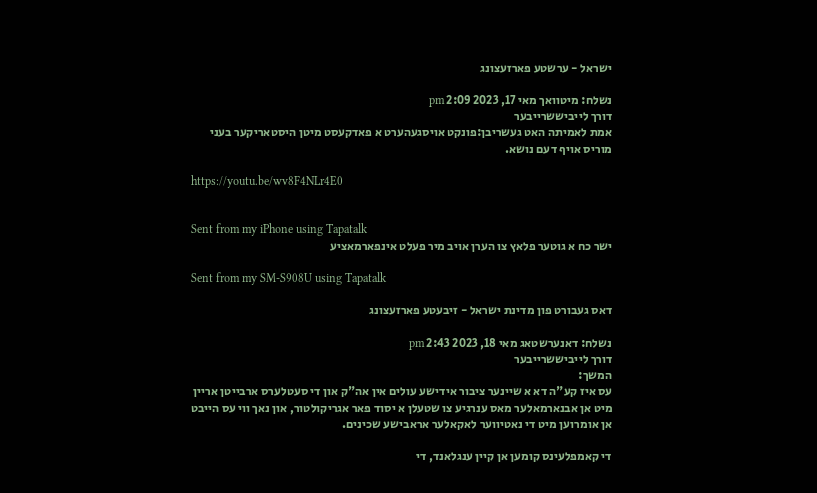ישראל - ערשטע פארזעצונג

נשלח: מיטוואך מאי 17, 2023 2:09 pm
דורך לייביששרייבער
אמת לאמיתה האט געשריבן:פונקט אויסגעהערט א פאדקעסט מיטן היסטאריקער בעני מוריס אויף דעם נושא.

https://youtu.be/wv8F4NLr4E0


Sent from my iPhone using Tapatalk
ישר כח א גוטער פלאץ צו הערן אויב מיר פעלט אינפארמאציע

Sent from my SM-S908U using Tapatalk

דאס געבורט פון מדינת ישראל - זיבעטע פארזעצונג

נשלח: דאנערשטאג מאי 18, 2023 2:43 pm
דורך לייביששרייבער
המשך:
עס איז קע"ה דא א שיינער ציבור אידישע עולים אין אה"ק און די סעטלערס ארבייטן אריין מיט אן אבנארמאלער מאס ענרגיע צו שטעלן א יסוד פאר אגריקולטור, און נאך ווי עס הייבט אן אומרוען מיט די נאטיווער לאקאלער אראבישע שכינים.

די קאמפלעינס קומען אן קיין ענגלאנד, די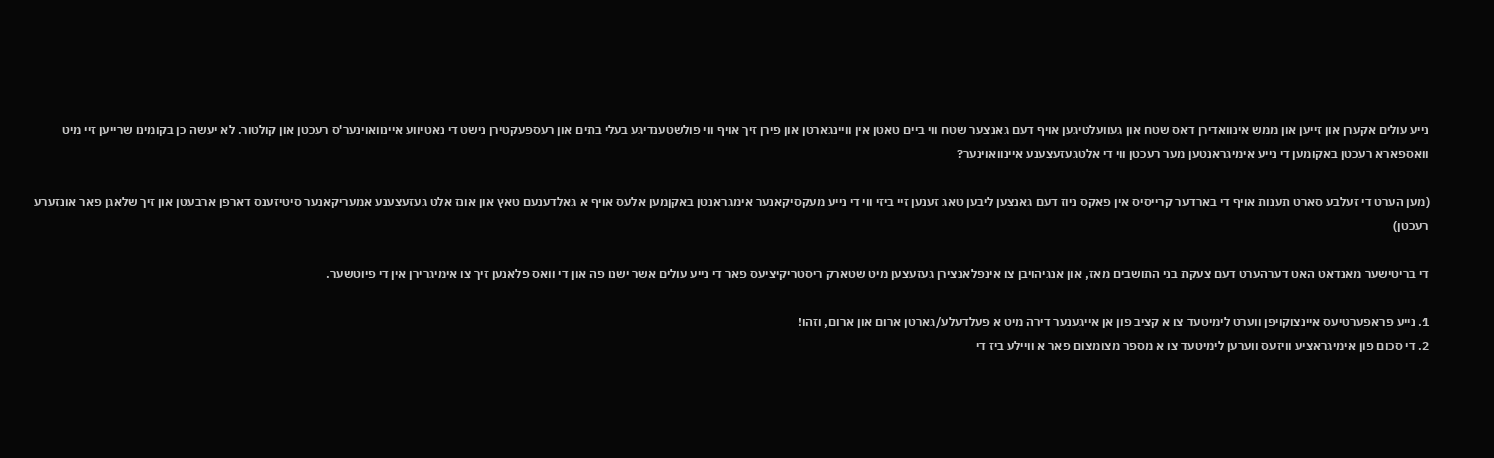נייע עולים אקערן און זייען און ממש אינוואדירן דאס שטח און געוועלטיגען אויף דעם גאנצער שטח ווי ביים טאטן אין וויינגארטן און פירן זיך אויף ווי פולשטענדיגע בעלי בתים און רעספעקטירן נישט די נאטיווע איינוואוינער'ס רעכטן און קולטור. לא יעשה כן בקומינו שרייען זיי מיט וואספארא רעכטן באקומען די נייע אימיגראנטען מער רעכטן ווי די אלטגעזעצענע איינוואוינער?

(מען הערט די זעלבע סארט תענות אויף די בארדער קרייסיס אין פאקס ניוז דעם גאנצען ליבען טאג זענען זיי ביזי ווי די נייע מעקסיקאנער אימגראנטן באקןמען אלעס אויף א גאלדענעם טאץ און אונז אלט געזעצענע אמעריקאנער סיטיזענס דארפן ארבעטן און זיך שלאגן פאר אונזערע רעכטן)

די בריטישער מאנדאט האט דערהערט דעם צעקת בני התושבים מאז, און אנגיהויבן צו אינפלאנצירן געזעצען מיט שטארק ריסטריקיציעס פאר די נייע עולים אשר ישנו פה און די וואס פלאנען זיך צו אימיגרירן אין די פיוטשער.

1. נייע פראפערטיעס איינצוקויפן ווערט לימיטעד צו א קציב פון אן אייגענער דירה מיט א פעלדעלע/גארטן ארום און ארום, וזהו!
2. די סכום פון אימיגראציע וויזעס ווערען לימיטעד צו א מספר מצומצום פאר א וויילע ביז די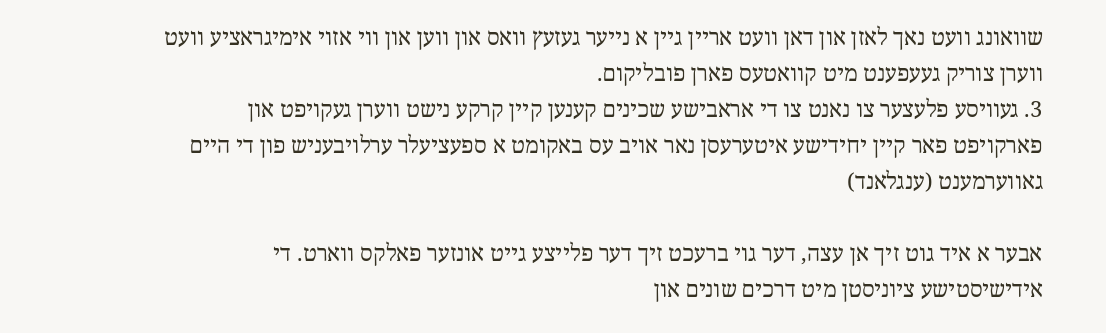שוואונג וועט נאך לאזן און דאן וועט אריין גיין א נייער געזעץ וואס און ווען און ווי אזוי אימיגראציע וועט ווערן צוריק געעפענט מיט קוואטעס פארן פובליקום.
3. געוויסע פלעצער צו נאנט צו די אראבישע שכינים קענען קיין קרקע נישט ווערן געקויפט און פארקויפט פאר קיין יחידישע איטערעסן נאר אויב עס באקומט א ספעציעלר ערלויבעניש פון די היים גאווערמענט (ענגלאנד)

אבער א איד גוט זיך אן עצה, דער גוי ברעכט זיך דער פלייצע גייט אונזער פאלקס ווארט. די אידישיסטישע ציוניסטן מיט דרכים שונים און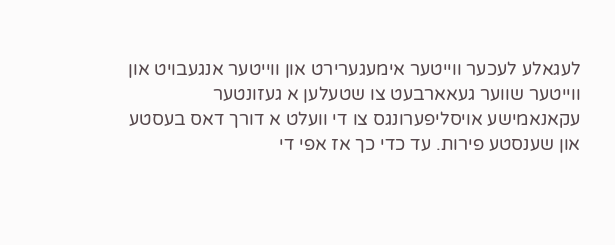לעגאלע לעכער ווייטער אימעגערירט און ווייטער אנגעבויט און ווייטער שווער געאארבעט צו שטעלען א געזונטער עקאנאמישע אויסליפערונגס צו די וועלט א דורך דאס בעסטע און שענסטע פירות. עד כדי כך אז אפי די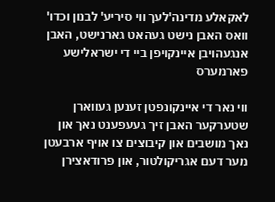לאקאלע מדינה'לעך ווי סיריע' לבנון וכדו' וואס האבן נישט געהאט גארנישט, האבן אנגעהויבן איינקויפן ביי די ישראלישע פארמערס

ווי נאר די איינקונפטן זענען געווארן שטערקער האבן זיך געעפענט נאך און נאך מושבים און קיבוצים צו אויף ארבעטן מער דעם אגריקולטור, און פרודאצירן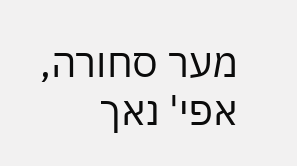מער סחורה, אפי' נאך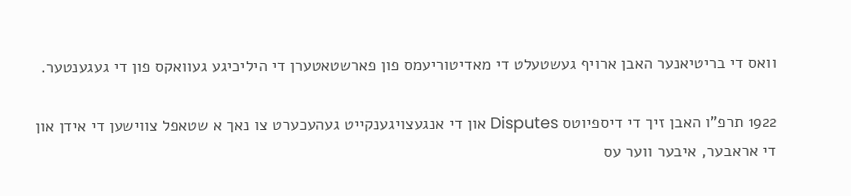וואס די בריטיאנער האבן ארויף געשטעלט די מאדיטוריעמס פון פארשטאטערן די היליכיגע געוואקס פון די געגענטער.

1922 תרפ"ו האבן זיך די דיספיוטס Disputes און די אנגעצויגענקייט געהעכערט צו נאך א שטאפל צווישען די אידן און די אראבער, איבער ווער עס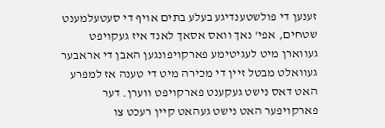זענען די פולשטענדיגע בעלע בתים אויף די סעטעלמענט שטחים, אפי' נאך וואס אסאך לאנד איז געקויפט געווארן מיט לעגיטימע פארקויפונגען האבן די אראבער געוואלט מבטל זיין די מכירה מיט די טענה אז למפרע האט דאס נישט געקענט פארקויפט ווערן. דער פארקויפער האט נישט געהאט קיין רעכט צו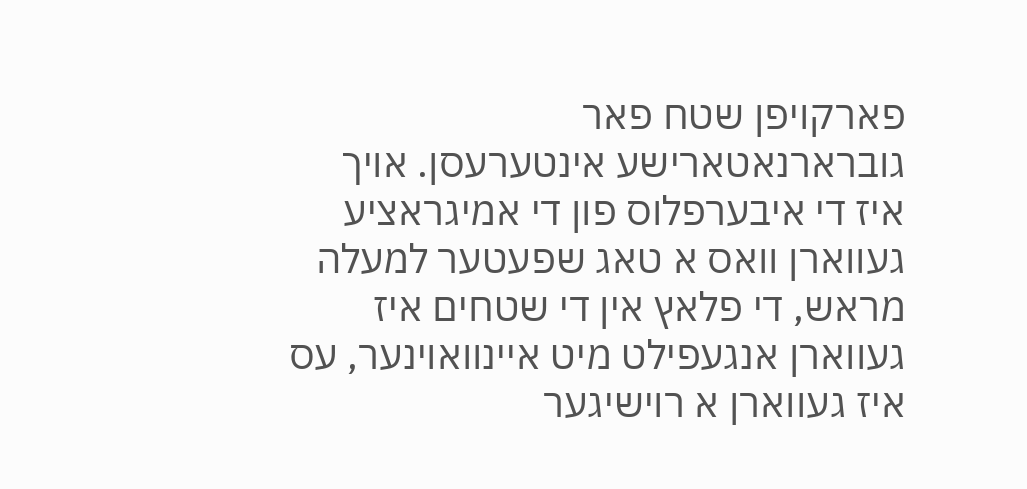פארקויפן שטח פאר גוברארנאטארישע אינטערעסן. אויך איז די איבערפלוס פון די אמיגראציע געווארן וואס א טאג שפעטער למעלה מראש, די פלאץ אין די שטחים איז געווארן אנגעפילט מיט איינוואוינער, עס איז געווארן א רוישיגער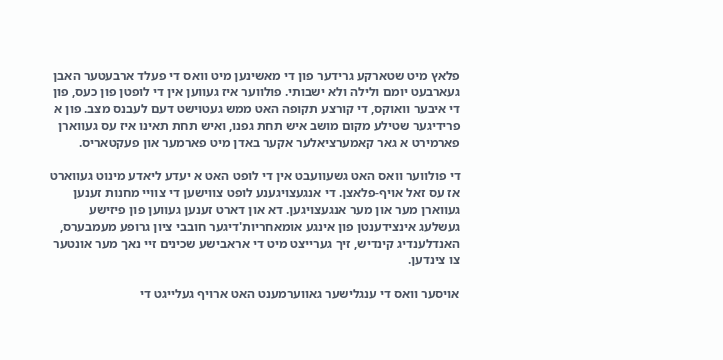פלאץ מיט שטארקע גרידער פון די מאשינען מיט וואס די פעלד ארבעטער האבן געארבעט יומם ולילה ולא ישבותי. פולווער איז געווען אין די לופטן פון כעס, פון די איבער וואוקס, די קורצע תקופה האט ממש געטוישט דעם לעבנס מצב. פון א פרידיגער שטילע מקום מושב איש תחת גפנו, ואיש תחת תאינו איז עס געווארן פארמירט א גאר קאמערציאלער אקער באדן מיט פארמער און פעקטאריס.

די פולווער וואס האט גשעוועבט אין די לופט האט א יעדע ליאדע מינוט געווארט אז עס זאל אויף-פלאצן. די אנגעצויגענע לופט צווישען די צוויי מחנות זענען געווארן מער און מער אנגעצויגען. דא און דארט זענען געווען פון פיזישע געשלעג אינצידענטן פון אינגע אומאחריות'דיגער חובבי ציון גרופע מעמבערס, האנדלענדיג קינדיש, זיך גערייצט מיט די אראבישע שכינים זיי נאך מער אונטער צו צינדען.

אויסער וואס די ענגלישער גאווערמענט האט ארויף געלייגט די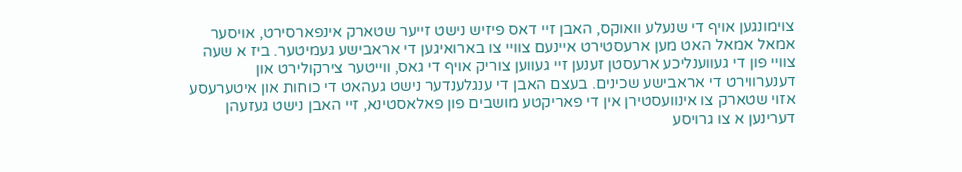צוימונגען אויף די שנעלע וואוקס, האבן זיי דאס פיזיש נישט זייער שטארק אינפארסירט, אויסער אמאל אמאל האט מען ארעסטירט איינעם צוויי צו בארואיגען די אראבישע געמיטער. ביז א שעה צוויי פון די געווענליכע ארעסטן זענען זיי געווען צוריק אויף די גאס, ווייטער צירקולירט און דענערווירט די אראבישע שכינים. בעצם האבן די ענגלענדער נישט געהאט די כוחות און איטערעסע אזוי שטארק צו אינוועסטירן אין די פאריקטע מושבים פון פאלאסטינא, זיי האבן נישט געזעהן דערינען א צו גרויסע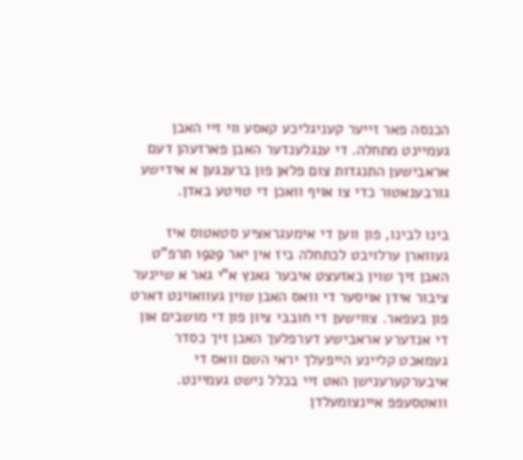הכנסה פאר זייער קעניגליכע קאסע ווי זיי האבן געמיינט מתחלה. די ענגלענדער האבן פארזעהן דעם אראבישען התנגדות צום פלאן פון ברענגען א אידישע גורבענאטור כדי צו אויף וואכן די טויטע באדן.

בינו לבינו, פון ווען די אימעגראציע סטאטוס איז געווארן ערלויבט לכתחלה ביז אין יאר 1929 תרפ"ט האבן זיך שוין באזעצט איבער גאנץ א"י גאר א שיינער ציבור אידן אויסער די וואס האבן שוין געוואוינט דארט פון בעפאר. צווישען די חובבי ציון פון די מושבים און די אנדערע אראבישע דערפלעך האבן זיך כסדר געמאכט קליינע הייפעלך יראי השם וואס די איבערקערענישן האט זיי בכלל נישט געמיינט. וואטסעפפ איינצומעלדן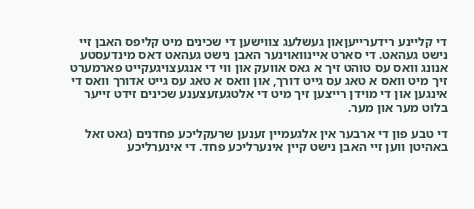די קליינע רידערייעןאון געשלעג צווישען די שכינים מיט קליפס האבן זיי נישט געהאט. די סארט איינוואוינער האבן נישט געהאט דאס מינדעסטע אנונג וואס עס טוהט זיך א גאס אוועק און ווי די אנגעצויגעקייט פארמערט זיך מיט וואס א טאג עס גייט דורך, און וואס א טאג עס גייט אדורך וואס די אינגען און די מוידן רייצען זיך מיט די אלטגעזעצענע שכינים זידט זייער בלוט מער און מער.

די טבע פון די ארבער אין אלגעמיין זענען שרעקליכע פחדנים (גאט זאל באהיטן ווען זיי האבן נישט קיין אינערליכע פחד. די אינערליכע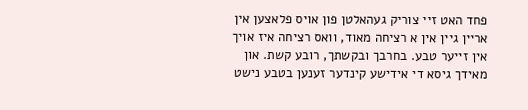פחד האט זיי צוריק געהאלטן פון אויס פלאצען אין אריין גיין אין א רציחה מאוד, וואס רציחה איז אויך אין זייער טבע. בחרבך ובקשתך, רובע קשת. און מאידך גיסא די אידישע קינדער זענען בטבע נישט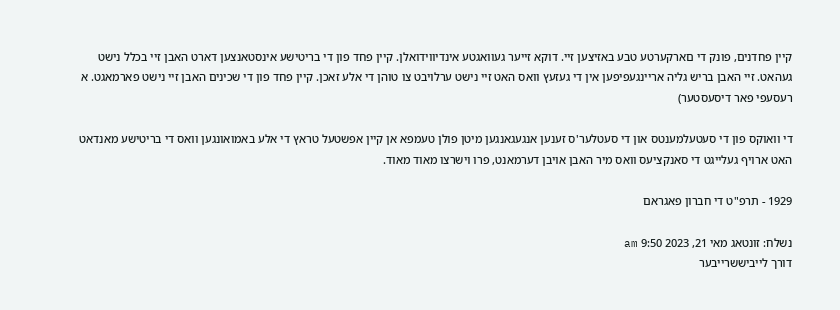קיין פחדנים, פונק די םארקערטע טבע באזיצען זיי. דוקא זייער געוואגטע אינדיווידואלן. קיין פחד פון די בריטישע אינסטאנצען דארט האבן זיי בכלל נישט געהאט. זיי האבן בריש גליה אריינגעפיפען אין די געזעץ וואס האט זיי נישט ערלויבט צו טוהן די אלע זאכן. קיין פחד פון די שכינים האבן זיי נישט פארמאגט. א רעסעפי פאר דיסעסטער)

די וואוקס פון די סעטעלמענטס און די סעטלער'ס זענען אנגעגאנגען מיטן פולן טעמפא אן קיין אפשטעל טראץ די אלע באמואונגען וואס די בריטישע מאנדאט האט ארויף געלייגט די סאנקציעס וואס מיר האבן אויבן דערמאנט, פרו וישרצו מאוד מאוד.

1929 - תרפ"ט די חברון פאגראם

נשלח: זונטאג מאי 21, 2023 9:50 am
דורך לייביששרייבער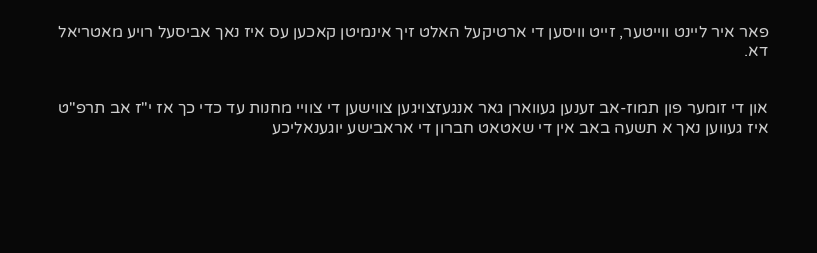פאר איר ליינט ווייטער, זייט וויסען די ארטיקעל האלט זיך אינמיטן קאכען עס איז נאך אביסעל רויע מאטריאל דא.


און די זומער פון תמוז-אב זענען געווארן גאר אנגעזצויגען צווישען די צוויי מחנות עד כדי כך אז י"ז אב תרפ"ט איז געווען נאך א תשעה באב אין די שאטאט חברון די אראבישע יוגענאליכע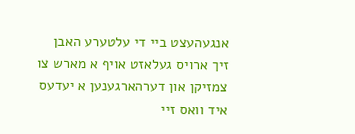אנגעהעצט ביי די עלטערע האבן זיך ארויס געלאזט אויף א מארש צו צמזיקן און דערהארגענען א יעדעס איד וואס זיי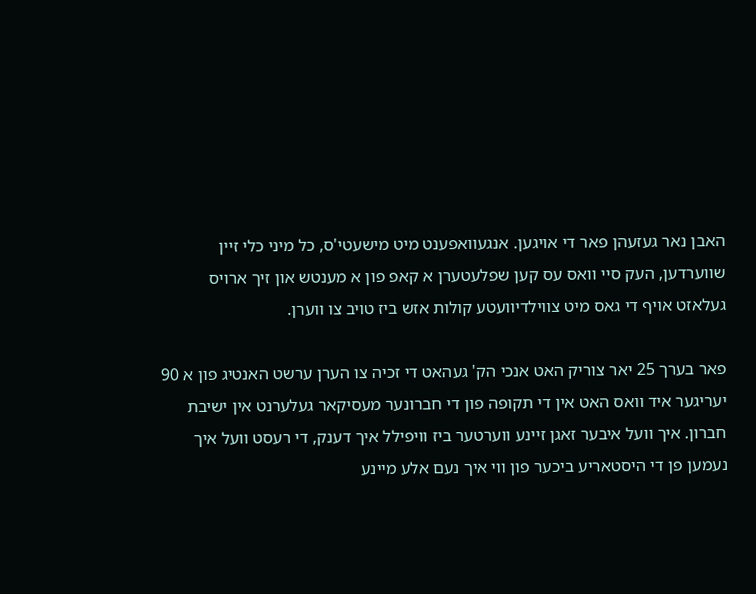האבן נאר געזעהן פאר די אויגען. אנגעוואפענט מיט מישעטי'ס, כל מיני כלי זיין שווערדען, העק סיי וואס עס קען שפלעטערן א קאפ פון א מענטש און זיך ארויס געלאזט אויף די גאס מיט צווילדיוועטע קולות אזש ביז טויב צו ווערן.

פאר בערך 25 יאר צוריק האט אנכי הק' געהאט די זכיה צו הערן ערשט האנטיג פון א 90 יעריגער איד וואס האט אין די תקופה פון די חברונער מעסיקאר געלערנט אין ישיבת חברון. איך וועל איבער זאגן זיינע ווערטער ביז וויפילל איך דענק, די רעסט וועל איך נעמען פן די היסטאריע ביכער פון ווי איך נעם אלע מיינע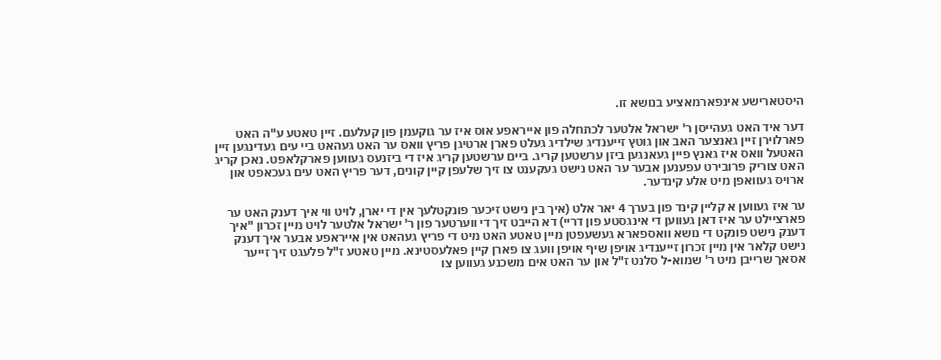היסטארישע אינפארמאציע בנושא זו.

דער איד האט געהייסן ר' ישראל אלטער לכתחלה פון אייראפע אוס איז ער גוקעמן פון קעלעם. זיין טאטע ע"ה האט פארלוירן זיין גאנצער האב און גוטץ זייענדיג שילדיג געלט פארן ארטיגן פריץ וואס ער האט געהאט ביי עים געדינגען זיין האטעל וואס איז גאנץ פיין געאנגען ביזן ערשטען קריג. ביים ערשטען קריג איז די ביזנעס געווען פארקלאפט. נאכן קריג האט צוריק פרובירט עפענען אבער ער האט נישט געקענט צו זיך שלעפן קיין קונים, דער פריץ האט עים געכאפט און ארויס געוואפן מיט אלע קינדער.

ער איז געווען א קליין קינד פון בערך 4 יאר אלט (איך בין נישט זיכער פונקטלעך אין די יארן, לויט ווי איך דענק האט ער פארציילט ער איז דאן געווען די אינגסטע פון דריי) דא הייבט זיך די ווערטער פון ר' ישראל אלטער לויט מיין זכרון "איך דענק נישט פונקט די נושא וואספארא געשעפטן מיין טאטע האט מיט די פריץ געהאט אין אייראפע אבער איך דענק נישט קלאר אין מיין זכרון זייענדיג אויפן שיף אויפן וועג צו פארן קיין פאלעסטינא. מיין טאטע ז"ל פלעגט זיך זייער אסאך שרייבן מיט ר' שמוא-ל סלנט ז"ל און ער האט אים משכנע געווען צו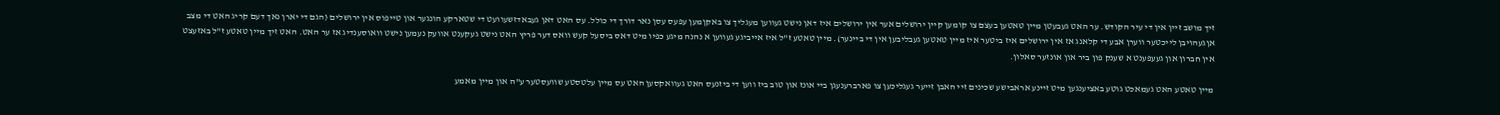זיך מושב זיין אין די עיר הקודש. ער האט געבעטן מיין טאטען בעצם צו קומען קיין ירושלים אער אין ירושלים איז דאן נישט געווען מעגליך צו באקןמען עפעס עסן נאר דורך די כולל. עס האט דאן געבאדזשעוועט די שטארקע הונגער און טייפוס אין ירושלים (הגם די יארן נאך דעם קריג האט די מצב אןגעהויבן לייכטער ווערן אבע די קלאנג אז אין ירושלים איז ביטער איז מיין טאטען געבליבען אין די ביינער). מיין טאטע ז"ל איז אייביגע געווען א נהנה מיגע כפיו מיט דאס ביסעל קעש וואס דער פריץ האט נישט געקענט אוועק נעמען נישט וואוסענדיג אז ער האט. האט זיך מיין טאטע ז"ל באזעצט אין חברון און געעפענט א שענק פון ביר און אונזער סאלון.

מיין טאטע האט געמאכט גוטע באציענגען מיט זיינע אראבישע שכינים זיי האבן זייער געגליכען צו פארברענעגן ביי אונז און טוב ביז ווען די ביזנעס האט געוואקסען האט עס מיין עלטסטע שוועסטער ע"ה און מיין מאמע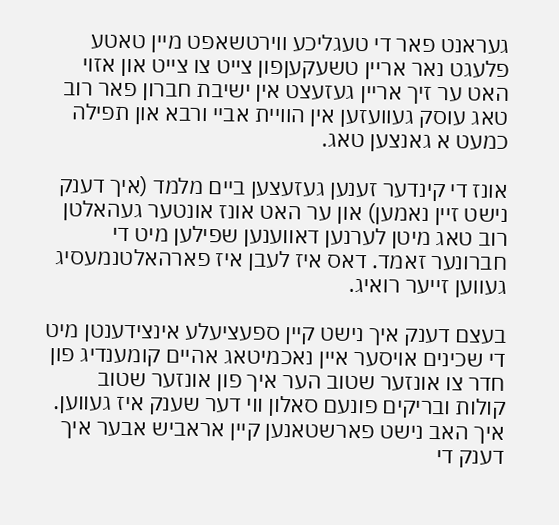געראנט פאר די טעגליכע ווירטשאפט מיין טאטע פלעגט נאר אריין טשעקעןפון צייט צו צייט און אזוי האט ער זיך אריין געזעצט אין ישיבת חברון פאר רוב טאג עוסק געוועזען אין הוויית אביי ורבא און תפילה כמעט א גאנצען טאג.

אונז די קינדער זענען געזעצען ביים מלמד (איך דענק נישט זיין נאמען) און ער האט אונז אונטער געהאלטן רוב טאג מיטן לערנען דאווענען שפילען מיט די חברונער זאמד. דאס איז לעבן איז פארהאלטנמעסיג געווען זייער רואיג.

בעצם דענק איך נישט קיין ספעציעלע אינצידענטן מיט די שכינים אויסער איין נאכמיטאג אהיים קומענדיג פון חדר צו אונזער שטוב הער איך פון אונזער שטוב קולות ובריקים פונעם סאלון ווי דער שענק איז געווען. איך האב נישט פארשטאנען קיין אראביש אבער איך דענק די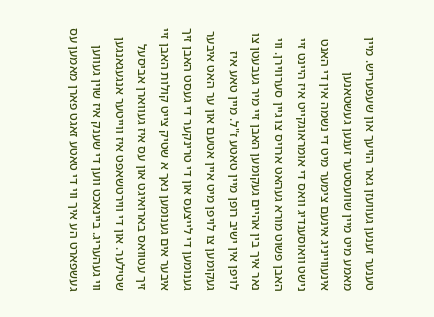טענער זענען געוועזן גאר הויעך און שעפעריש. מיין מאמע מיט מיין שוועסטער זענען געשטאנען אינעווייניג אינעם צימער מיט די נשמה אין די האנט נישט וואוסענדיג וואס די אומראוגקייט איז היינט זיי האבן פשוט מורא געהאט ארויס צו גיין סערווירן. ווי נאר איך בין אהיים געקומען האבן זיי מיר געבעטן צו לויפן אין ישיב רופן מיין טאטע ז"ל. מיין טאע איז געקומען צו לויפן מיט איין אטעם און ער האט איבער גענומען די לייצעס און די טרינקער די געסט האבן זיך איבער אים גענומען נאך א שטיק צייט קולות האבן זיי זיך עטוואס בארואיגט און עס איז געווארן אביסעל שטילער. און די ווירטשאפט איז ווייטער אנגעגאנגען ווי געהעריג. ביינאכט ווען די שענק איז שוין געווען געשפארט הע איך ווי די טאטע זאגט פארן מאמען עס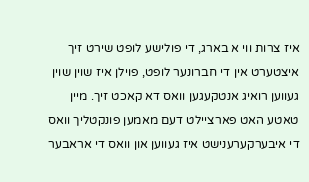איז צרות ווי א בארג, די פולישע לופט שירט זיך איצטערט אין די חברונער לופט, פוילן איז שוין שוין געווען רואיג אנטקעגען וואס דא קאכט זיך. מיין טאטע האט פארציילט דעם מאמען פונקטליך וואס די איבערקערענישט איז געווען און וואס די אראבער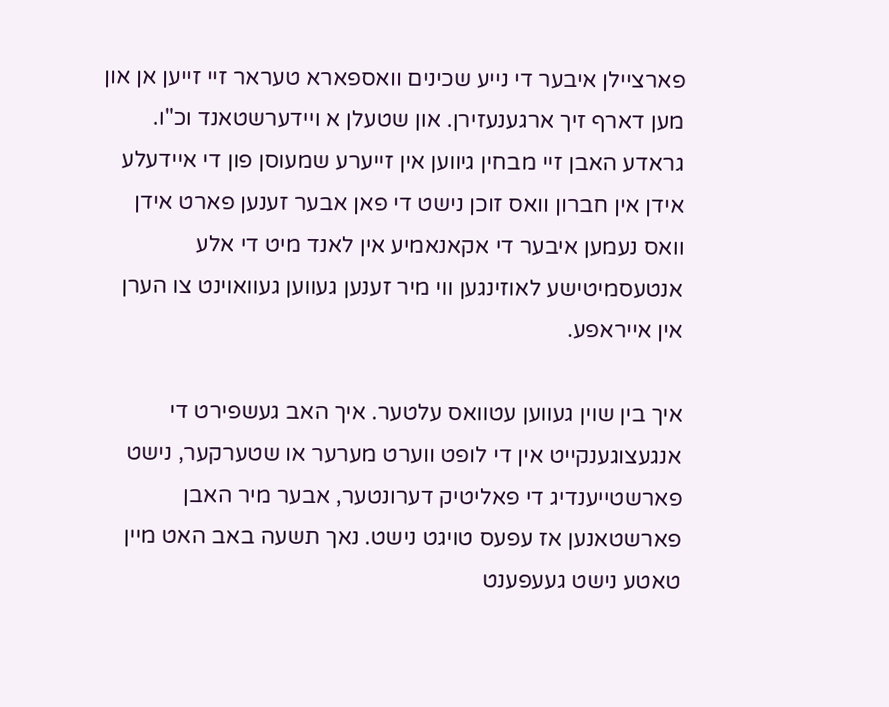פארציילן איבער די נייע שכינים וואספארא טעראר זיי זייען אן און מען דארף זיך ארגענעזירן. און שטעלן א ויידערשטאנד וכ"ו. גראדע האבן זיי מבחין גיווען אין זייערע שמעוסן פון די איידעלע אידן אין חברון וואס זוכן נישט די פאן אבער זענען פארט אידן וואס נעמען איבער די אקאנאמיע אין לאנד מיט די אלע אנטעסמיטישע לאוזינגען ווי מיר זענען געווען געוואוינט צו הערן אין אייראפע.

איך בין שוין געווען עטוואס עלטער. איך האב געשפירט די אנגעצוגענקייט אין די לופט ווערט מערער או שטערקער, נישט פארשטייענדיג די פאליטיק דערונטער, אבער מיר האבן פארשטאנען אז עפעס טויגט נישט. נאך תשעה באב האט מיין טאטע נישט געעפענט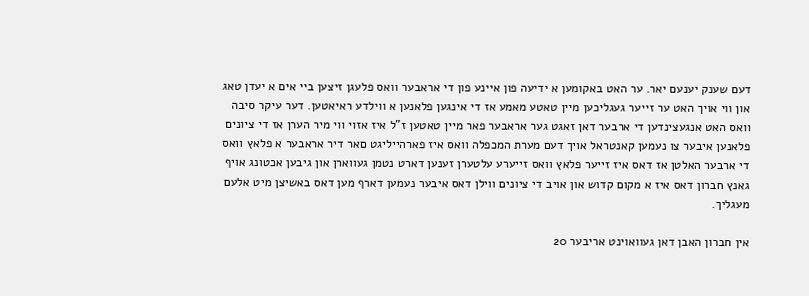דעם שענק יענעם יאר. ער האט באקומען א ידיעה פון איינע פון די אראבער וואס פלעגן זיצען ביי אים א יעדן טאג און ווי אויך האט ער זייער געגליכען מיין טאטע מאמע אז די אינגען פלאנען א ווילדע ראיאטען. דער עיקר סיבה וואס האט אנגעצינדען די ארבער דאן זאגט גער אראבער פאר מיין טאטען ז"ל איז אזוי ווי מיר הערן אז די ציונים פלאנען איבער צו נעמען קאנטראל אויך דעם מערת המכפלה וואס איז פארהייליגט םאר דיר אראבער א פלאץ וואס די ארבער האלטן אז דאס איז זייער פלאץ וואס זייערע עלטערן זענען דארט נטמן געווארן און גיבען אכטונג אויף גאנץ חברון דאס איז א מקום קדוש און אויב די ציונים ווילן דאס איבער נעמען דארף מען דאס באשיצן מיט אלעם מעגליך.

אין חברון האבן דאן געוואוינט אריבער 20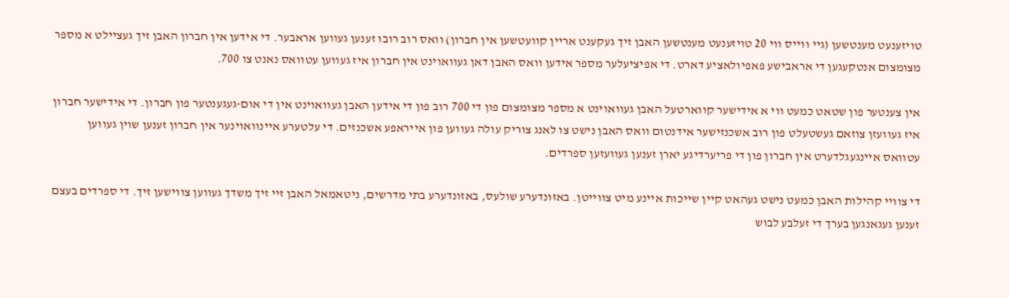טויזענעט מענטשען (גיי ווייס ווי 20 טויזענעט מענטשען האבן זיך געקענט אריין קוועטשען אין חברון) וואס רוב רובו זענען געווען אראבער. די אידען אין חברון האבן זיך געציילט א מספר מצומצום אנטקעגען די אראבישע פאפיולאציע דארט. די אפיציעלער מספר אידען וואס האבן דאן געוואוינט אין חברון איז געווען עטוואס נאנט צו 700.

אין צענטער פון שטאט כמעט ווי א אידישער קווארטעל האבן געוואוינט א מספר מצומצום פון די 700 רוב פון די אידען האבן געוואוינט אין די אום-געגענטער פון חברון. די אידישער חברון איז געוועזן צוזאם געשטעלט פון רוב אשכנזישער אידנטום וואס האבן נישט צו לאנג צוריק עולה געווען פון אייראפע אשכנזים. די עלטערע איינוואוינער אין חברון זענען שוין געווען עטוואס איינגעגלדערט אין חברון פון די פריערדיגע יארן זענען געוועזען ספרדים.

די צוויי קהילות האבן כמעט נישט געהאט קיין שייכות איינע מיט צווייטן. באזונדערע שולעס, באזונדערע בתי מדרשים, ניטאמאל האבן זיי זיך משדך געווען צווישען זיך. די ספרדים בעצם זענען געגאנגען בערך די זעלבע לבוש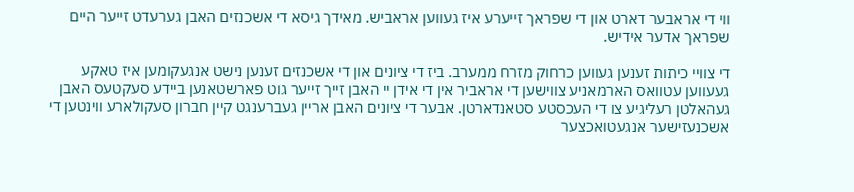ווי די אראבער דארט און די שפראך זייערע איז געווען אראביש. מאידך גיסא די אשכנזים האבן גערעדט זייער היים שפראך אדער אידיש.

די צוויי כיתות זענען געווען כרחוק מזרח ממערב. ביז די ציונים און די אשכנזים זענען נישט אנגעקומען איז טאקע געעווען עטוואס הארמאניע צווישען די אראביר אין די אידן יי האבן זייך זייער גוט פארשטאנען ביידע סעקטעס האבן געהאלטן רעליגיע צו די העכסטע סטאנדארטן. אבער די ציונים האבן אריין געברענגט קיין חברון סעקולארע ווינטען די אשכנעזישער אנגעטואכצער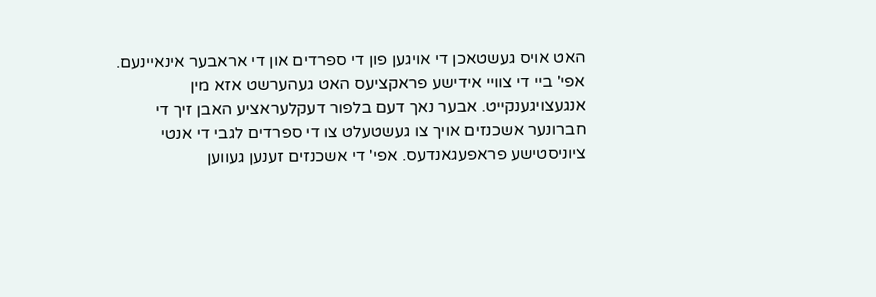האט אויס געשטאכן די אויגען פון די ספרדים און די אראבער אינאיינעם. אפי' ביי די צוויי אידישע פראקציעס האט געהערשט אזא מין אנגעצויגענקייט. אבער נאך דעם בלפור דעקלעראציע האבן זיך די חברונער אשכנזים אויך צו געשטעלט צו די ספרדים לגבי די אנטי ציוניסטישע פראפעגאנדעס. אפי' די אשכנזים זענען געווען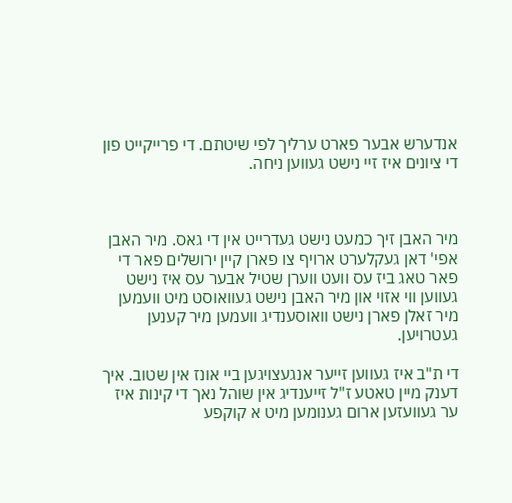אנדערש אבער פארט ערליך לפי שיטתם. די פרייקייט פון די ציונים איז זיי נישט געווען ניחה.



מיר האבן זיך כמעט נישט געדרייט אין די גאס. מיר האבן אפי' דאן געקלערט ארויף צו פארן קיין ירושלים פאר די פאר טאג ביז עס וועט ווערן שטיל אבער עס איז נישט געווען ווי אזוי און מיר האבן נישט געוואוסט מיט וועמען מיר זאלן פארן נישט וואוסענדיג וועמען מיר קענען געטרויען.

די ת"ב איז געווען זייער אנגעצויגען ביי אונז אין שטוב. איך דענק מיין טאטע ז"ל זייענדיג אין שוהל נאך די קינות איז ער געוועזען ארום גענומען מיט א קוקפע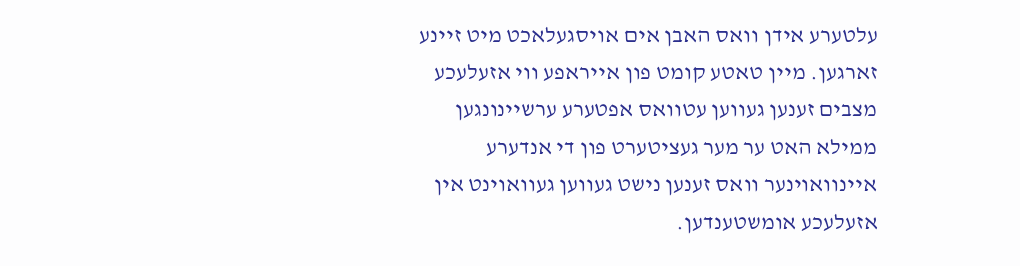עלטערע אידן וואס האבן אים אויסגעלאכט מיט זיינע זארגען. מיין טאטע קומט פון אייראפע ווי אזעלעכע מצבים זענען געווען עטוואס אפטערע ערשיינונגען ממילא האט ער מער געציטערט פון די אנדערע איינוואוינער וואס זענען נישט געווען געוואוינט אין אזעלעכע אומשטענדען.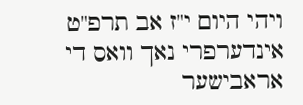ויהי היום י"ז אב תרפ"ט אינדערפרי נאך וואס די אראבישער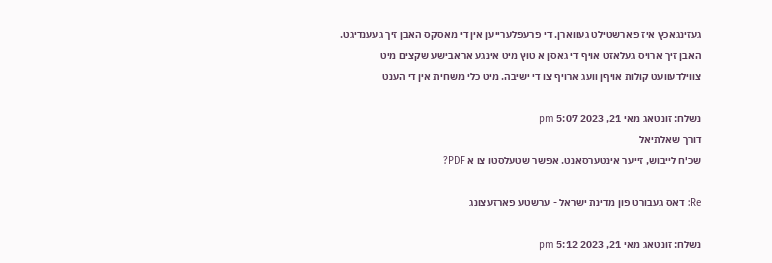געזינגאכץ איז פארשטילט געווארן. די פרעפלערייען אין די מאסקס האבן זיך געענדיגט. האבן זיך ארויס געלאזט אויף די גאסן א טוץ מיט אינגע אראבישע שקצים מיט צווילדעוועט קולות אויףן וועג ארויף צו די ישיבה. מיט כלי משחית אין די הענט

נשלח: זונטאג מאי 21, 2023 5:07 pm
דורך שאלתיאל
שכ'ח לייבוש, זייער אינטערסאנט. אפשר שטעלסטו צו א PDF?

Re: דאס געבורט פון מדינת ישראל - ערשטע פארזעצונג

נשלח: זונטאג מאי 21, 2023 5:12 pm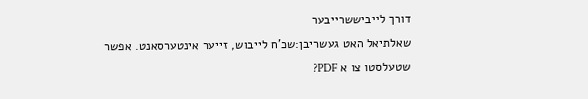דורך לייביששרייבער
שאלתיאל האט געשריבן:שכ'ח לייבוש, זייער אינטערסאנט. אפשר שטעלסטו צו א PDF?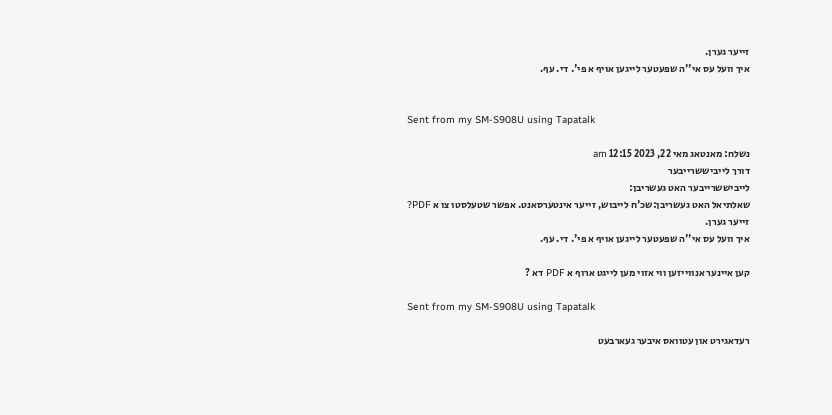זייער גערן.
איך וועל עס אי''ה שפעטער לייגען אויף א פי'. די. עף.


Sent from my SM-S908U using Tapatalk

נשלח: מאנטאג מאי 22, 2023 12:15 am
דורך לייביששרייבער
לייביששרייבער האט געשריבן:
שאלתיאל האט געשריבן:שכ'ח לייבוש, זייער אינטערסאנט. אפשר שטעלסטו צו א PDF?
זייער גערן.
איך וועל עס אי''ה שפעטער לייגען אויף א פי'. די. עף.

קען איינער אנווייזען ווי אזוי מען לייגט ארוף א PDF דא ?

Sent from my SM-S908U using Tapatalk

רעדאגירט און עטוואס איבער געארבעט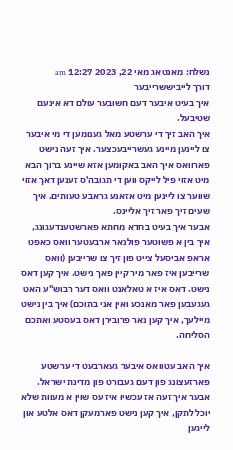נשלח: מאנטאג מאי 22, 2023 12:27 am
דורך לייביששרייבער
איך בעיט איבער דעם חשובער עולם דא אינעם שטיבעל.
איך האב זיך די ערשטע מאל גענומען די מי איבער צו ליינען מיינע געשרייבעכצער. איך זעה נישט פארוואס איך האב באקומען אזא שיינע ברוך הבא מיט אזוי פיל לייקס ווען די תגובה'ס זענען דאך אזוי שווער צו ליינען מיט אזאנע גראבע טעותים. איך שעים זיך פאר זיך אליינס.
אבער איך בעיט בחדא מחתא פארשטענדעגונג, איך בין א פשוטער פולנאר ארבעטער וואס כאפט אראפ אביסעל צייט פון זיך צו שרייבען (וואס שרייבען איז פאר מיר קיין פאך נישט. איך קען דאס נישט. דאס איז א טאלאנט וואס דער רבוש"ע האט געגעבען פאר מאנכע ואין אני בתוכם) איך בין נישט מיילעך, איך קען נאר פרובירן דאס בעסטע ואתכם הסליחה.

איך האב עטוואס איבער געארבעט די ערשטע פארזעצונג פון דעם געבורט פון מדינת ישראל. אבער איך זעה אז עכשיו איז עס שוין א מעוות שלא יוכל לתקן, איך קען נישט פארמעקן דאס אלטע און לייגען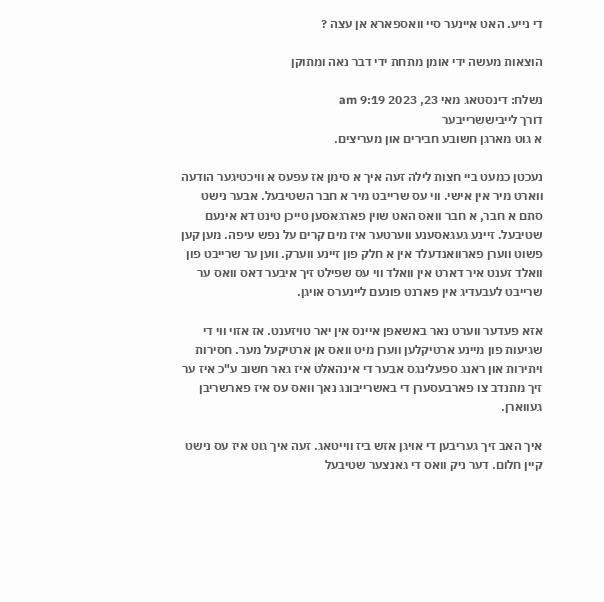די נייע. האט איינער סיי וואספארא אן עצה ?

הוצאות מעשה ידי אומן מתחת ידי דבר נאה ומתוקן

נשלח: דינסטאג מאי 23, 2023 9:19 am
דורך לייביששרייבער
א גוט מארגן חשובע חבירים און מעריצים.

נעכטן כמעט ביי חצות לילה זעה איך א סימן אז עפעס א וויכטיגער הודעה ווארט מיר אין אישי. ווי עס שרייבט מיר א חבר השטיבעל. אבער נישט סתם א חבר, א חבר וואס האט שוין פארגאסען טייכן טינט דא אינעם שטיבעל. זיינע געגאסענע ווערטער איז מים קרים על נפש עיפה. מען קען פשוט ווערן פארוואנדעלד אין א חלק פון זיינע ווערק. ווען ער שרייבט פון וואלד זענט איר דארט אין וואלד ווי עס שפילט זיך איבער דאס וואס ער שרייבט לעבעדיג אין פארנט פונעם ליינערס אויגן.

אזא פעדער ווערט נאר באשאפן איינס אין יאר טויזענט. אז אזוי ווי די שגיעות פון מיינע ארטיקלען ווערן מיט וואס אן ארטיקעל מער. חסירות ויתירות און ראנג ספעלינגס אבער די אינהאלט איז גאר חשוב ע"כ איז ער זיך מתנדב צו פארבעסערן די באשרייבונג נאך וואס עס איז פארשריבן געווארן.

איך האב זיך געריבען די אויגן אזש ביז ווייטאג. זעה איך גוט איז עס נישט קיין חלום. דער ניק וואס די גאנצער שטיבעל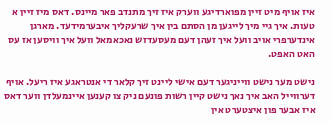איז אויף מיט זיין מפוארדיגע ווערק איז זיך מתנדב פאר מיינס. דאס מיז זיין א טעות. איך גיי מיך לייגען מן הסתם בין איך שרעקליך איבערמידעד. מארגן אינדערפרי אויב וועל איך זעהן דעם מעסעדזש נאכאמאל וועל איך וויסען אז עס האט האפט.

נישט מער נישט ווייניגער דעם אישי ליינט זיך קלאר די אנטראגע איז ריעל. אויף דערווייל האב איך נאך נישט קיין רשות פונעם ניק צו קענען איינמעלדן ווער דאס איז אבער פון איצטערט אין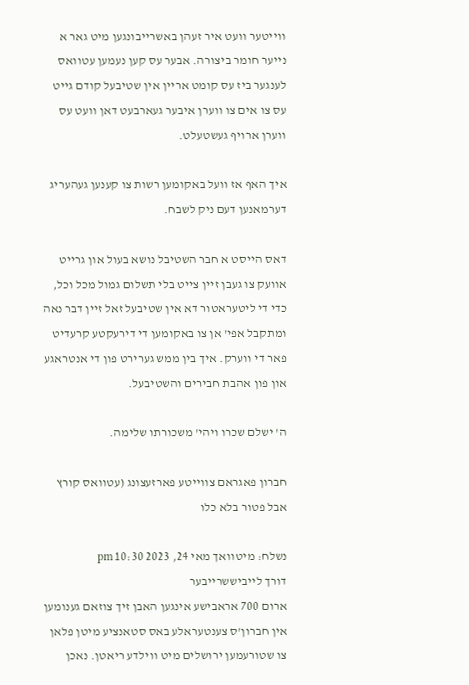ווייטער וועט איר זעהן באשרייבונגען מיט גאר א נייער חומר ביצורה. אבער עס קען נעמען עטוואס לענגער ביז עס קומט אריין אין שטיבעל קודם גייט עס צו אים צו ווערן איבער געארבעט דאן וועט עס ווערן ארויף געשטעלט.

איך האף אז וועל באקומען רשות צו קענען געהעריג דערמאנען דעם ניק לשבח.

דאס הייסט א חבר השטיבל נושא בעול און גרייט אוועק צו געבן זיין צייט בלי תשלום גמול מכל וכל, כדי די ליטעראטור דא אין שטיבעל זאל זיין דבר נאה ומתקבל אפי' אן צו באקומען די דירעקטע קרעדיט פאר די ווערק. איך בין ממש גערירט פון די אנטראגע און פון אהבת חבירים והשטיבעל.

ה' ישלם שכרו ויהי' משכורתו שלימה.

חברון פאגראם צווייטע פארזעצונג (עטוואס קורץ אבל פטור בלא כלו

נשלח: מיטוואך מאי 24, 2023 10:30 pm
דורך לייביששרייבער
ארום 700 אראבישע אינגען האבן זיך צוזאם גענומען אין חברון'ס צענטעראלע באס סטאנציע מיטן פלאן צו שטורעמען ירושלים מיט ווילדע ריאטן. נאכן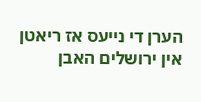הערן די נייעס אז ריאטן אין ירושלים האבן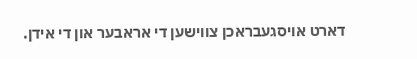דארט אויסגעבראכן צווישען די אראבער און די אידן.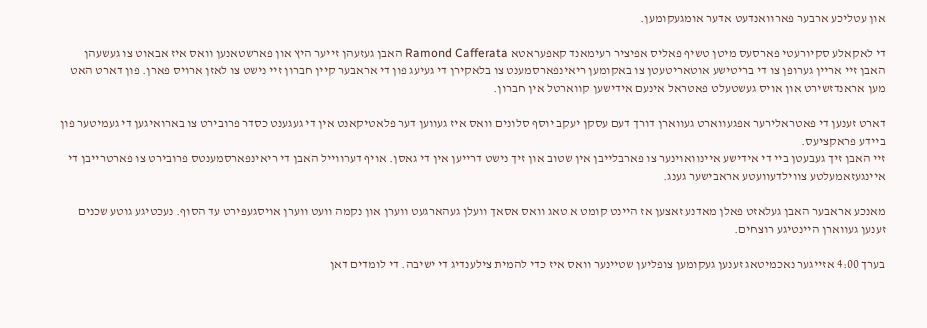און עטליכע ארבער פארוואנדעט אדער אומגעקומען.

די לאקאלע סקיורעטי פארסעס מיטן טשיף פאליס אפיציר רעימאנד קאפעראטא Ramond Cafferata האבן געזעהן זייער היץ און פארשטאנען וואס איז אבאוט צו געשעהן האבן זיי אריין גערופן צו די בריטישע אוטאריטעטן צו באקומען ריאינפארסמענט צו בלאקירן די געיעג פון די אראבער קיין חברון זיי נישט צו לאזן ארויס פארן. פון דארט האט מען אראנדזשירט און אויס געשטעלט פאטראל אינעם אידישען קווארטל אין חברון.

דארט זענען די פאטראלירער אפגעווארט געווארן דורך דעם עסקן יעקב יוסף סלונים וואס איז געווען דער פלאטיקאנט אין די געגענט כסדר פרובירט צו בארואיגען די געמיטער פון ביידע פראקציעס.
זיי האבן זיך געבעטן ביי די אידישע איינוואוינער צו פארבלייבן אין שטוב און זיך נישט דרייען אין די גאסן. אויף דערווייל האבן די ריאינפארסמענטס פרובירט צו פארטרייבן די איינגעזאמעלטע צווילדעוועטע אראבישער גענג.

מאנכע אראבער האבן געלאזט פאלן מאדנע זאצען אז היינט קומט א טאג וואס אסאך וועלן געהארגעט ווערן און נקמה וועט ווערן אויסגעפירט עד הסוף. נעכטיגע גוטע שכנים זענען געווארן היינטיגע רוצחים.

בערך 4:00 אזייגער נאכמיטאג זענען געקומען צופליען שטיינער וואס איז כדי להמית צילענדיג די ישיבה. די לומדים דאן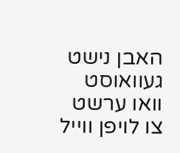האבן נישט געוואוסט וואו ערשט צו לויפן ווייל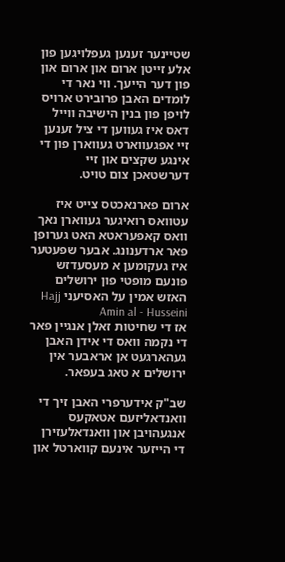שטיינער זענען געפלויגען פון אלע זייטן ארום און ארום און פון דער הייעך. ווי נאר די לומדים האבן פרובירט ארויס לויפן פון בנין הישיבה ווייל דאס איז געווען די ציל זענען זיי אפגעווארט געווארן פון די אינגע שקצים און זיי דערשטאכן צום טויט.

ארום פארנאכטס צייט איז עטוואס רואיגער געווארן נאך וואס קאפעראטא האט גערופן פאר ארדענונג. אבער שפעטער איז געקומען א מעסעדזש פונעם מופטי פון ירושלים האזש אמין על האסיעני Hajj Amin al - Husseini
אז די שחיטות זאלן אנגיין פאר די נקמה וואס די אידן האבן געהארגעט אן אראבער אין ירושלים א טאג בעפאר.

שב"ק אידערפרי האבן זיך די וואנדאליזעם אטאקעס אנגעהויבן און וואנדאלעזירן די הייזער אינעם קווארטל און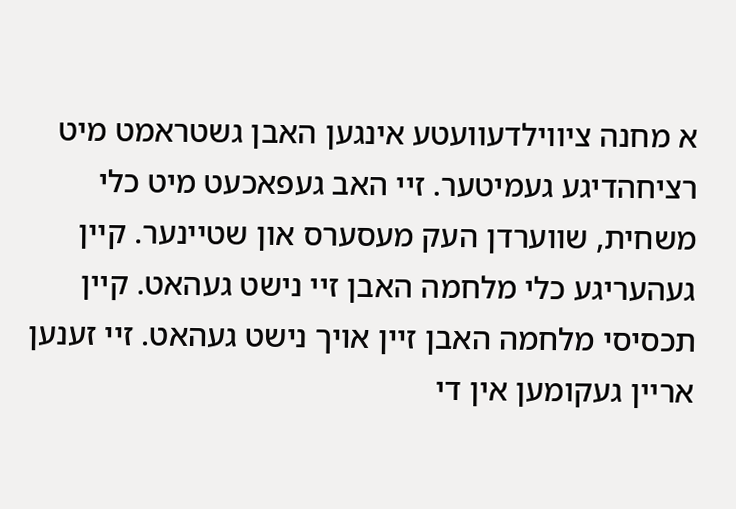א מחנה ציווילדעוועטע אינגען האבן גשטראמט מיט רציחהדיגע געמיטער. זיי האב געפאכעט מיט כלי משחית, שווערדן העק מעסערס און שטיינער. קיין געהעריגע כלי מלחמה האבן זיי נישט געהאט. קיין תכסיסי מלחמה האבן זיין אויך נישט געהאט. זיי זענען אריין געקומען אין די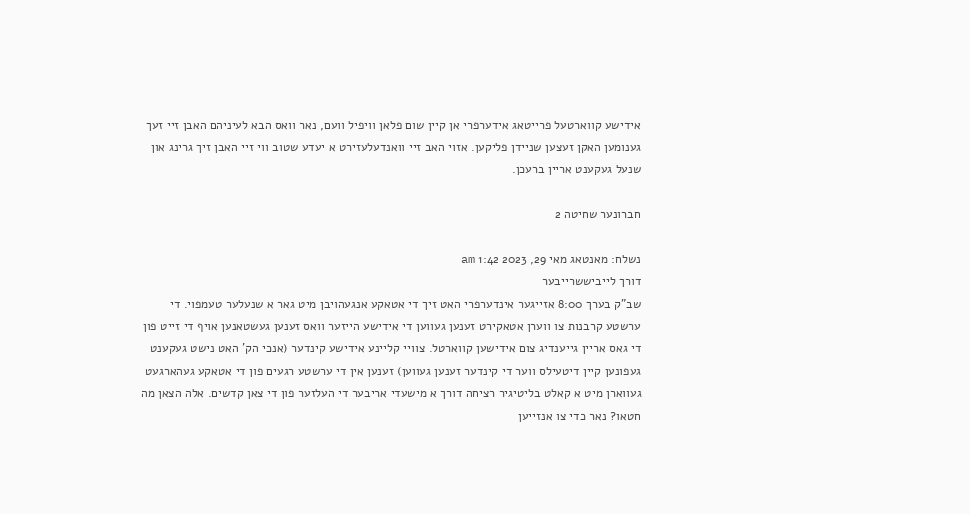אידישע קווארטעל פרייטאג אידערפרי אן קיין שום פלאן וויפיל וועם, נאר וואס הבא לעיניהם האבן זיי זעך גענומען האקן זעצען שניידן פליקען. אזוי האב זיי וואנדעלעזירט א יעדע שטוב ווי זיי האבן זיך גרינג און שנעל געקענט אריין ברעכן.

חברונער שחיטה 2

נשלח: מאנטאג מאי 29, 2023 1:42 am
דורך לייביששרייבער
שב"ק בערך 8:00 אזייגער אינדערפרי האט זיך די אטאקע אנגעהויבן מיט גאר א שנעלער טעמפוי. די ערשטע קרבנות צו ווערן אטאקירט זענען געווען די אידישע הייזער וואס זענען געשטאנען אויף די זייט פון די גאס אריין גייענדיג צום אידישען קווארטל. צוויי קליינע אידישע קינדער (אנכי הק' האט נישט געקענט געפונען קיין דיטעילס ווער די קינדער זענען געווען) זענען אין די ערשטע רגעים פון די אטאקע געהארגעט געווארן מיט א קאלט בליטיגיר רציחה דורך א מישעדי אריבער די העלזער פון די צאן קדשים. אלה הצאן מה חטאו? נאר כדי צו אנזייען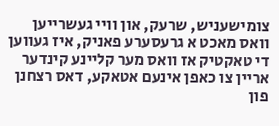צומישעניש, שרעק, און וויי געשרייען וואס מאכט א גרעסערע פאניק, איז געווען די טאקטיק אז וואס מער קליינע קינדער אריין צו כאפן אינעם אטאקע, דאס רצחנן פון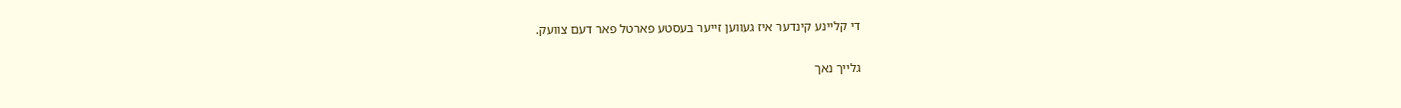די קליינע קינדער איז געווען זייער בעסטע פארטל פאר דעם צוועק.

גלייך נאך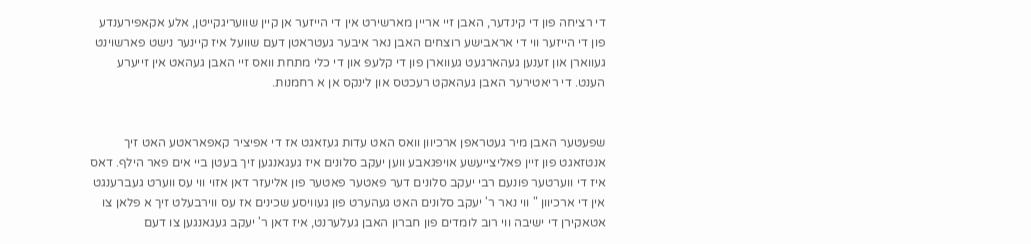די רציחה פון די קינדער, האבן זיי אריין מארשירט אין די הייזער אן קיין שוועריגקייטן, אלע אקאפירענדע פון די הייזער ווי די אראבישע רוצחים האבן נאר איבער געטראטן דעם שוועל איז קיינער נישט פארשוינט געווארן און זענען געהארגעט געווארן פון די קלעפ און די כלי מתחת וואס זיי האבן געהאט אין זייערע הענט. די ריאטירער האבן געהאקט רעכטס און לינקס אן א רחמנות.


שפעטער האבן מיר געטראפן ארכיוון וואס האט עדות געזאגט אז די אפיציר קאפאראטע האט זיך אנטזאגט פון זיין פאליצייעשע אויפגאבע ווען יעקב סלונים איז געגאנגען זיך בעטן ביי אים פאר הילף. דאס איז די ווערטער פונעם רבי יעקב סלונים דער פאטער פאטער פון אליעזר דאן אזוי ווי עס ווערט געברענגט אין די ארכיוון " ווי נאר ר' יעקב סלונים האט געהערט פון געוויסע שכינים אז עס ווירבעלט זיך א פלאן צו אטאקירן די ישיבה ווי רוב לומדים פון חברון האבן געלערנט, איז דאן ר' יעקב געגאנגען צו דעם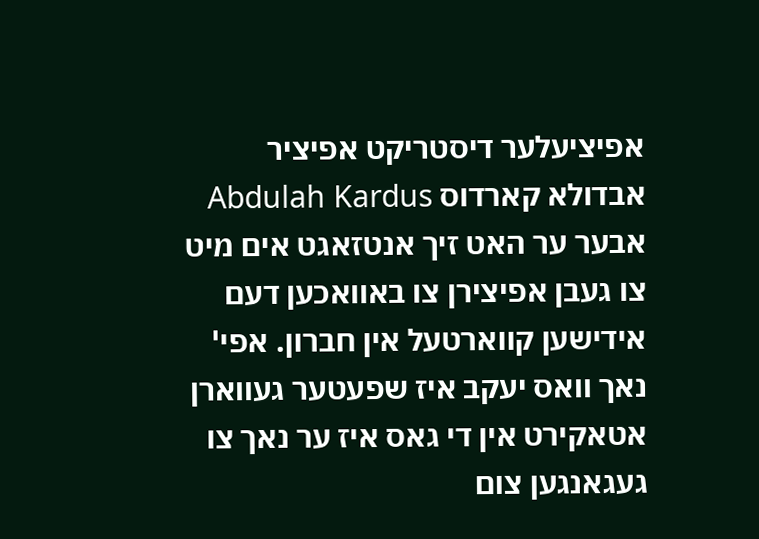אפיציעלער דיסטריקט אפיציר אבדולא קארדוס Abdulah Kardus אבער ער האט זיך אנטזאגט אים מיט צו געבן אפיצירן צו באוואכען דעם אידישען קווארטעל אין חברון. אפי' נאך וואס יעקב איז שפעטער געווארן אטאקירט אין די גאס איז ער נאך צו געגאנגען צום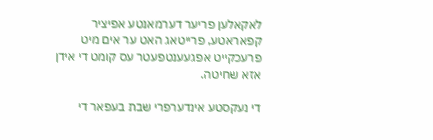לאקאלען פריער דערמאנטע אפיציר קפאראטע, פרייטאג האט ער אים מיט פרעכקייט אפגעענטפעטר עס קומט די אידן אזא שחיטה.

די נעקסטע אינדערפרי שבת בעפאר די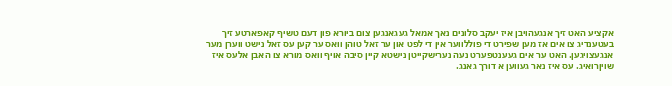אקציע האט זיך אנגעהויבן איז יעקב סלונים נאך אמאל געגאנגען צום ביורא פון דעם טשיף קאפארטע זיך בעטענדיג צו אים אז מען שפירט די פוללווער אין די לפט און ער זאל טוהן וואס ער קען עס זאל נישט ווערן מער אנגעצויגען. האט ער אים געענטפערט נעה נערישקייטן נישטא קיין סיבה אויף וואס מורא צו האבן אלעס איז שויןרואיג. עס איז נאר געווען א דורך גאנג.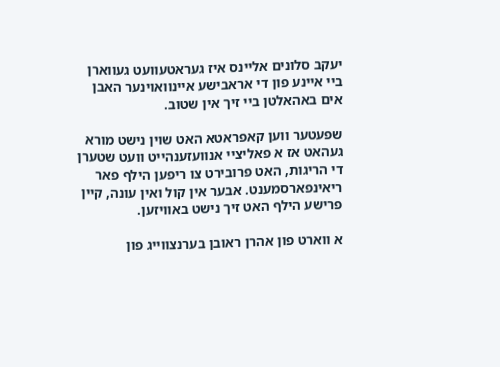יעקב סלונים אליינס איז געראטעוועט געווארן ביי איינע פון די אראבישע איינוואוינער האבן אים באהאלטן ביי זיך אין שטוב.

שפעטער ווען קאפראטא האט שוין נישט מורא געהאט אז א פאליציי אנוועזענהייט וועט שטערן די הריגות, האט פרובירט צו ריפען הילף פאר ריאינפארסמענט. אבער אין קול ואין עונה, קיין פרישע הילף האט זיך נישט באוויזען.

א ווארט פון אהרן ראובן בערנצווייג פון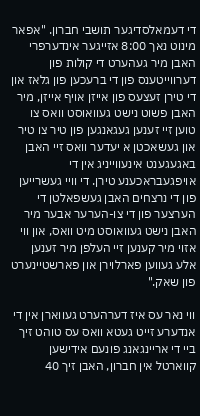די דעמאלסדיגער תושבי חברון. "אפאר מינוט נאך 8:00 אזייגער אינדערפרי האבן מיר געהערט די קולות פון דערווייטענס פון די ברעכען פון גלאז און די טירן זעצעס פון אייזן אויף אייזן, מיר האבן פשוט נישט געוואוסט וואס צו טוען זיי זענען געגאנגען פון טיר צו טיר און געשאכטן א יעדער וואס זיי האבן באגעגענט אינעווייניג אין די אויפגעבראכענע טירן. די וויי געשרייען פון די נרצחים האבן געשפאלטן די הערצער פון די צו-הערער אבער מיר האבן נישט געוואוסט מיט וואס, און ווי אזוי מיר קענען זיי העלפן מיר זענען אלע געווען פארלוירן און פארשטיינערט פון שאק."

ווי נאר עס איז דערהערט געווארן אין די אנדערע זייט געטא וואס עס טוהט זיך ביי די אריינגאנג פונעם אידישען קווארטל אין חברון, האבן זיך 40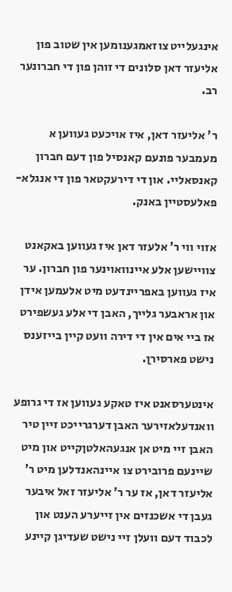אינגעלייט צוזאמגענומען אין שטוב פון אליעזר דאן סלונים די זוהן פון די חברונער רב.

ר' אליעזר דאן, איז אויכעט געווען א מעמבער פונעם קאנסיל פון דעם חברון קאנסאליי. און די דירעקטאר פון די אנגלא-פאלעסטיין באנק.

אזוי ווי ר' אלעזר דאן איז געווען באקאנט צוויישען אלע איינוואוינער פון חברון. ער איז געווען באפריינדעט מיט אלעמען אידן און אראבער גלייך, האבן די אלע געשפירט אז ביי אים אין די דירה וועט קיין בייזענס נישט פארסירןַ.

אינטערסאנט איז טאקע געווען אז די גרופע וואנדעלאזירער האבן דערגרייכט זיין טיר האבן זיי מיט אן אנגעהאלטןקייט און מיט שיינעם פרובירט צו איינהאנדלען מיט ר' אליעזר דאן, אז ער ר' אליעזר זאל איבער געבן די אשכנזים אין זייערע הענט און לכבוד דעם וועלן זיי נישט שעדיגן קיינע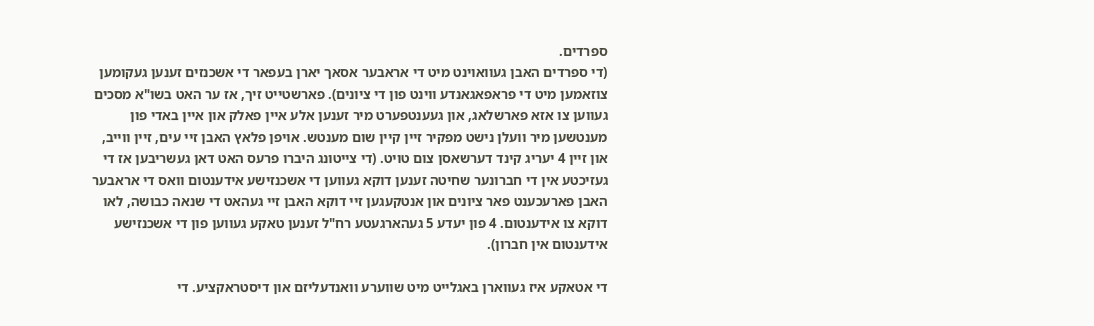ספרדים.
(די ספרדים האבן געוואוינט מיט די אראבער אסאך יארן בעפאר די אשכנזים זענען געקומען צוזאמען מיט די פראפאגאנדע ווינט פון די ציונים). פארשטייט זיך, אז ער האט בשו"א מסכים געווען צו אזא פארשלאג, און געענטפערט מיר זענען אלע איין פאלק און איין באדי פון מענטשען מיר וועלן נישט מפקיר זיין קיין שום מענטש. אויפן פלאץ האבן זיי עים, זיין ווייב, און זיין 4 יעריג קינד דערשאסן צום טויט. (די צייטונג היברו פרעס האט דאן געשריבען אז די געזיכטע אין די חברונער שחיטה זענען דוקא געווען די אשכנזישע אידענטום וואס די אראבער האבן פארעכענט פאר ציונים און אנטקעגען זיי דוקא האבן זיי געהאט די שנאה כבושה, לאו דוקא צו אידענטום. 4 פון יעדע 5 געהארגעטע רח"ל זענען טאקע געווען פון די אשכנזישע אידענטום אין חברון).

די אטאקע איז געווארן באגלייט מיט שווערע וואנדעליזם און דיסטראקציע. די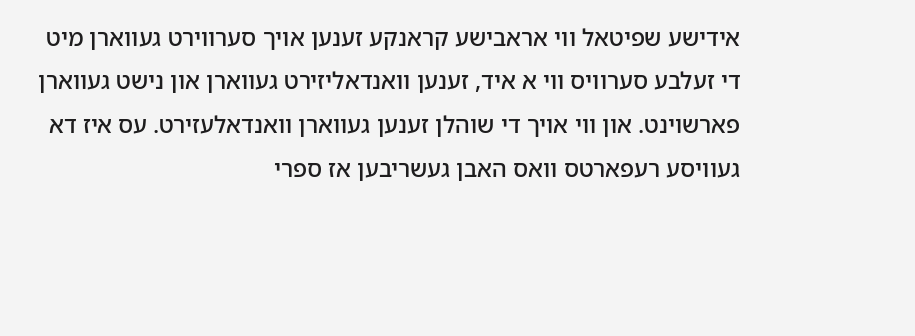אידישע שפיטאל ווי אראבישע קראנקע זענען אויך סערווירט געווארן מיט די זעלבע סערוויס ווי א איד, זענען וואנדאליזירט געווארן און נישט געווארן פארשוינט. און ווי אויך די שוהלן זענען געווארן וואנדאלעזירט. עס איז דא געוויסע רעפארטס וואס האבן געשריבען אז ספרי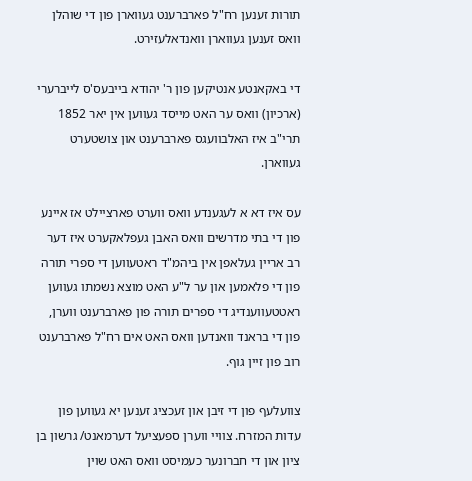תורות זענען רח"ל פארברענט געווארן פון די שוהלן וואס זענען געווארן וואנדאלעזירט.

די באקאנטע אנטיקען פון ר' יהודא בייבעס'ס לייברערי (ארכיון) וואס ער האט מייסד געווען אין יאר 1852 תרי"ב איז האלבוועגס פארברענט און צושטערט געווארן.

עס איז דא א לעגענדע וואס ווערט פארציילט אז איינע פון די בתי מדרשים וואס האבן געפלאקערט איז דער רב אריין געלאפן אין ביהמ"ד ראטעווען די ספרי תורה פון די פלאמען און ער ל"ע האט מוצא נשמתו געווען ראטטעווענדיג די ספרים תורה פון פארברענט ווערן, פון די בראנד וואנדען וואס האט אים רח"ל פארברענט רוב פון זיין גוף.

צוועלעף פון די זיבן און זעכציג זענען יא געווען פון עדות המזרח. צוויי ווערן ספעציעל דערמאנט/ גרשון בן ציון און די חברונער כעמיסט וואס האט שוין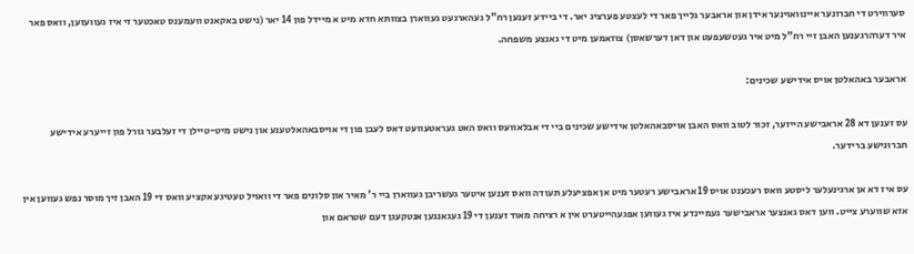סערווירט די חברונער איינוואוינער אידן און אראבער גלייך פאר די לעצטע פערציג יאר. די ביידע זענען רח"ל געהארגעט געווארן בצוותא חדא מיט א מיידל פון 14 יאר (נישט באקאנט וועמענס טאכטער זי איז געוועזען, וואס פאר איר דערהרגענען האבן זיי רח"ל מיט איר געטשעפעט און דאן דערשאסן) צוזאמען מיט די גאנצע משפחה.

אראבער באהאלטן אויס אידישע שכינים:

עס זענען דא 28 אראבישע הייזער, זכור לטוב וואס האבן אויסבאהאלטן אידישע שכינים ביי די אבלאוועס וואס האט געראטעוועט דאס לעבן פון די אויסבאהאלטענע און נישט מיט-טיילן די זעלבער גורל פון זייערע אידישע חברונישע ברידער.

עס איז דא אן ארגינעלער ליסטע וואס רעכענט אויס 19 אראבישע רעטער מיט אן אפציעלע תעודה וואס זענען איטער געשריבן געווארן ביי ר' מאיר און סלונים פאר די וואויל טעטיגע אקציע וואס די 19 האבן זיך מוסר נפש געווען אין אזא שווערע צייט. ווען דאס גאנצער אראבישער געמיינדע איז געווען אפגעהייטערט אין א רציחה מאוד זענען די 19 געגאנגען אנטקעגן דעם שטראם און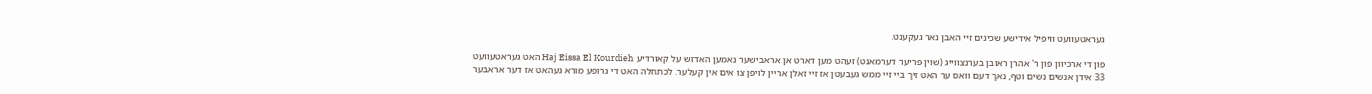געראטעוועט וויפיל אידישע שכינים זיי האבן נאר געקענט.

פון די ארכיוון פון ר' אהרן ראובן בערנצווייג (שוין פריער דערמאנט) זעהט מען דארט אן אראבישער נאמען האדזש על קאורדיע Haj Eissa El Kourdieh האט געראטעוועט 33 אידן אנשים נשים וטף, נאך דעם וואס ער האט זיך ביי זיי ממש געבעטן אז זיי זאלן אריין לויפן צו אים אין קעלער. לכתחלה האט די גרופע מורא געהאט אז דער אראבער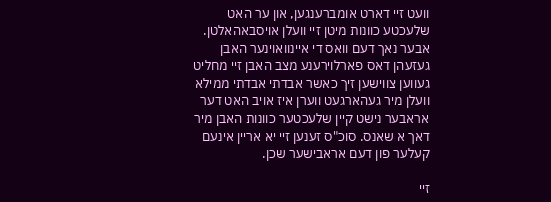וועט זיי דארט אומברענגען, און ער האט שלעכטע כוונות מיטן זיי וועלן אויסבאהאלטן. אבער נאך דעם וואס די איינוואוינער האבן געזעהן דאס פארלוירענע מצב האבן זיי מחליט געווען צווישען זיך כאשר אבדתי אבדתי ממילא וועלן מיר געהארגעט ווערן איז אויב האט דער אראבער נישט קיין שלעכטער כוונות האבן מיר דאך א שאנס. סוכ"ס זענען זיי יא אריין אינעם קעלער פון דעם אראבישער שכן.

זיי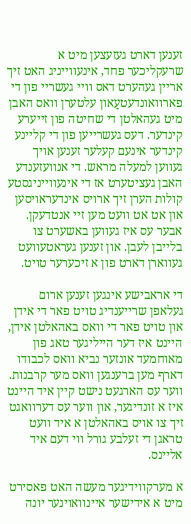זענען דארט געזעצען מיט א שרעקליכער פחד, אינעווייניג האט זיך אריין געהערט דאס וויי געשריי פון די פארוואונדעטעַאון עלטערן וואס האבן מיט געהאלטן די שחיטה פון זייערע קינדער. דעס געשרייען פון די קליינע קינדער אינעם קעלער זענען אויך געווען למעלה מראש. די אנוועזענדע האבן געציטערט אז די אינעווייניגסטע קולות הערן זיך ארויס אינדעראויסען און אט אט וועט מען זיי אנטדעקן. אבער עס איז געווען באשערט צו בלייבן לעבן. און זענען געראטעוועט געווארן דארט פון א זיכערער טויט.

די אראבישע אינגען זענען ארום געלאפן שרייענדיג טויט פאר די אידן און טויט פאר די וואס באהאלטן אידן, היינט איז דער הייליגער טאג פון מאוחמעד אונזער נביא וואס לכבודו דארף מען ברענגען וואס מער קרבנות. ווער עס הארגעט נישט קיין איד היינט איז א זונדיגער, און ווער עס דערוואגט זיך צו אויס באהאלטן א איד וועט טראגן די זעלבע גורל ווי דעם איד אליינס.

א מערקווידיגער מעשה האט פאסירט מיט א אידישער איינוואוינער יונה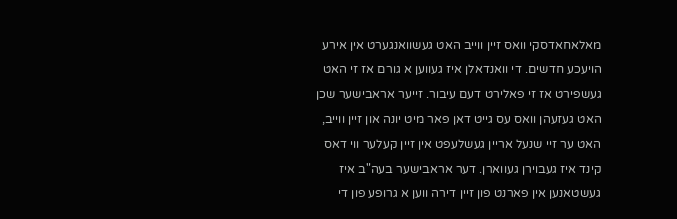מאלאחאדסקי וואס זיין ווייב האט געשוואנגערט אין אירע הויעכע חדשים. די וואנדאלן איז געווען א גורם אז זי האט געשפירט אז זי פאלירט דעם עיבור. זייער אראבישער שכן האט געזעהן וואס עס גייט דאן פאר מיט יונה און זיין ווייב, האט ער זיי שנעל אריין געשלעפט אין זיין קעלער ווי דאס קינד איז געבוירן געווארן. דער אראבישער בעה"ב איז געשטאנען אין פארנט פון זיין דירה ווען א גרופע פון די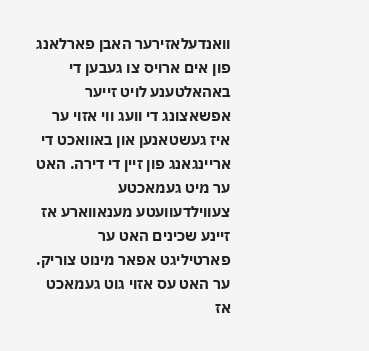וואנדעלאזירער האבן פארלאנג פון אים ארויס צו געבען די באהאלטענע לויט זייער אפשאצונג די וועג ווי אזוי ער איז געשטאנען און באוואכט די אריינגאנג פון זיין די דירה. האט ער מיט געמאכטע צעווילדעוועטע מענאווארע אז זיינע שכינים האט ער פארטיליגט אפאר מינוט צוריק. ער האט עס אזוי גוט געמאכט אז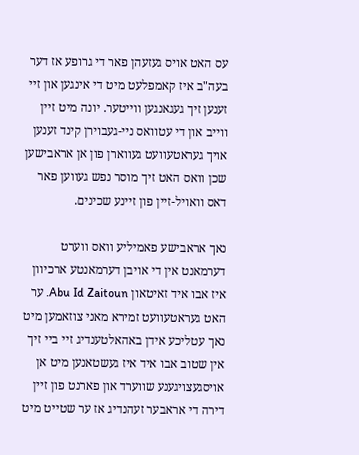עס האט אויס געזעהן פאר די גרופע אז דער בעה"ב איז קאמפלעט מיט די אינגען און זיי זענען זיך געגאנגען ווייטער. יונה מיט זיין ווייב און די עטוואס ניי-געבוירן קינד זענען אויך געראטעוועט געווארן פון אן אראבישען שכן וואס האט זיך מוסר נפש געווען פאר דאס וואויל-זיין פון זיינע שכינים.

נאך אראבישע פאמיליע וואס ווערט דערמאנט אין די אויבן דערמאנטע ארכיוון איז אבו איד זאיטאון Abu Id Zaitoun. ער האט געראטעוועט זמירא מאני צוזאמען מיט נאך עטליכע אידן באהאלטענדיג זיי ביי זיך אין שטוב אבו איד איז געשטאנען מיט אן אויסגעצויגענע שווערד און פארנט פון זיין דירה די אראבער זעהנדיג אז ער שטייט מיט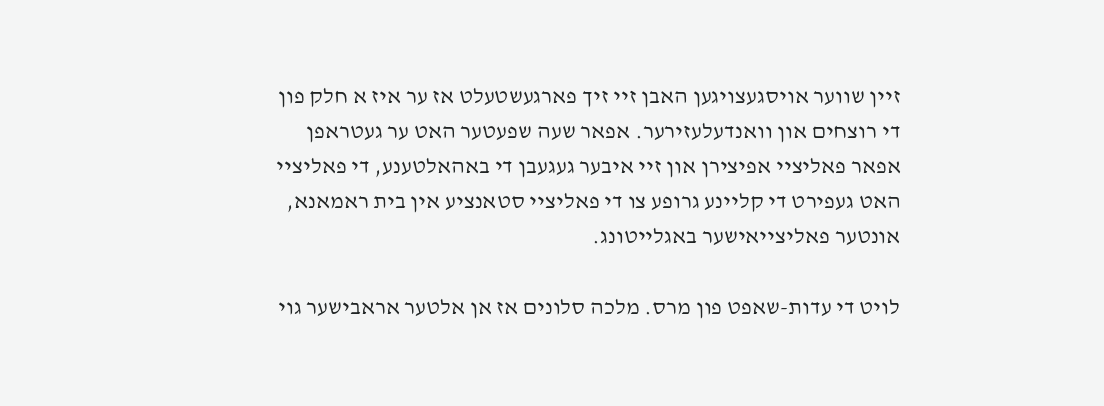זיין שווער אויסגעצויגען האבן זיי זיך פארגעשטעלט אז ער איז א חלק פון די רוצחים און וואנדעלעזירער. אפאר שעה שפעטער האט ער געטראפן אפאר פאליציי אפיצירן און זיי איבער געגעבן די באהאלטענע, די פאליציי האט געפירט די קליינע גרופע צו די פאליציי סטאנציע אין בית ראמאנא, אונטער פאליצייאישער באגלייטונג.

לויט די עדות-שאפט פון מרס. מלכה סלונים אז אן אלטער אראבישער גוי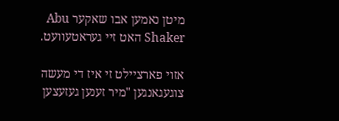מיטן נאמען אבו שאקער Abu Shaker האט זיי געראטעוועט.

אזוי פארציילט זי איז די מעשה צוגעגאנגען "מיר זענען געזעצען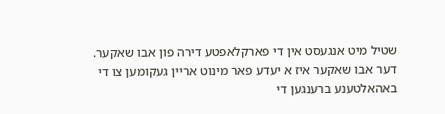שטיל מיט אנגעסט אין די פארקלאפטע דירה פון אבו שאקער. דער אבו שאקער איז א יעדע פאר מינוט אריין געקומען צו די באהאלטענע ברענגען די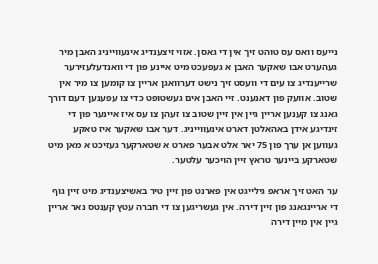נייעס וואס עס טוהט זיך אין די גאסן. אזוי זיצענדיג אינעווייניג האבן מיר געהערט אבו שאקער האבן א געפעכט מיט איינע פון די וואנדעלעזירער שרייענדיג צו עים די וועסט זיך נישט דערוואגן אריין צו קומען צו מיר אין שטוב. אוועק פון דאנענט. זיי האבן אים געשטופט כדי צו עפענען דעם דורך גאנג צו קענען אריין גיין אין זיין שטוב צו זעהן צו עס איז איינער פון די זינדיגע אידן באהאלטן דארט אינעווייניג. דער אבו שאקער איז טאקע געווען אן ערך פון 75 יאר אלט אבער פארט א שטארקער געזיכט א מאן מיט שטארקע ביינער טראץ זיין הויכער עלטער.

ער האט זיך אראפ גילייגט אין פארנט פון זיין טיר באשיצענדיג מיט זיין גוף די אריינגאנג פון זיין דירה. אין געשריגען צו די חברה עטץ קענטס נאר אריין גיין אין מיין דירה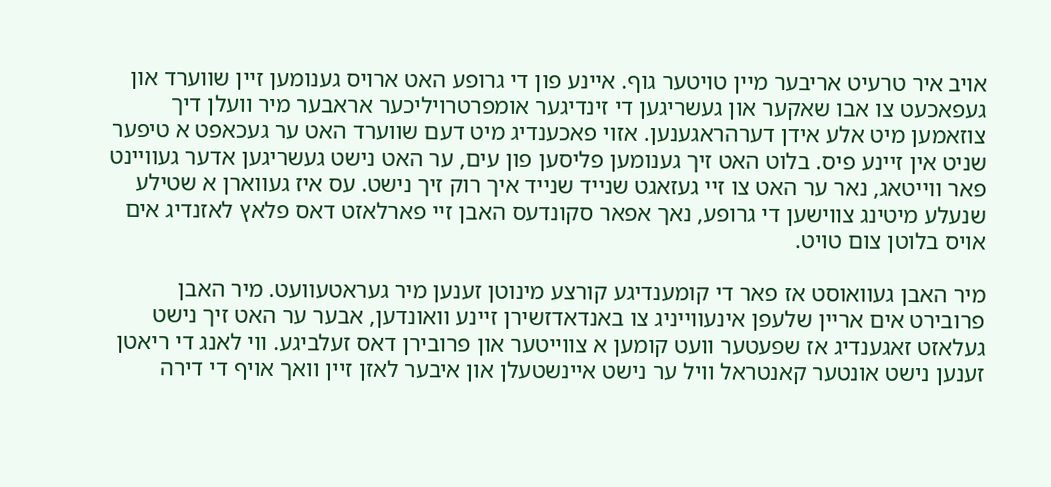אויב איר טרעיט אריבער מיין טויטער גוף. איינע פון די גרופע האט ארויס גענומען זיין שווערד און געפאכעט צו אבו שאקער און געשריגען די זינדיגער אומפרטרויליכער אראבער מיר וועלן דיך צוזאמען מיט אלע אידן דערהראגענען. אזוי פאכענדיג מיט דעם שווערד האט ער געכאפט א טיפער שניט אין זיינע פיס. בלוט האט זיך גענומען פליסען פון עים, ער האט נישט געשריגען אדער געוויינט פאר ווייטאג, נאר ער האט צו זיי געזאגט שנייד שנייד איך רוק זיך נישט. עס איז געווארן א שטילע שנעלע מיטינג צווישען די גרופע, נאך אפאר סקונדעס האבן זיי פארלאזט דאס פלאץ לאזנדיג אים אויס בלוטן צום טויט.

מיר האבן געוואוסט אז פאר די קומענדיגע קורצע מינוטן זענען מיר געראטעוועט. מיר האבן פרובירט אים אריין שלעפן אינעווייניג צו באנדאדזשירן זיינע וואונדען, אבער ער האט זיך נישט געלאזט זאגענדיג אז שפעטער וועט קומען א צווייטער און פרובירן דאס זעלביגע. ווי לאנג די ריאטן זענען נישט אונטער קאנטראל וויל ער נישט איינשטעלן און איבער לאזן זיין וואך אויף די דירה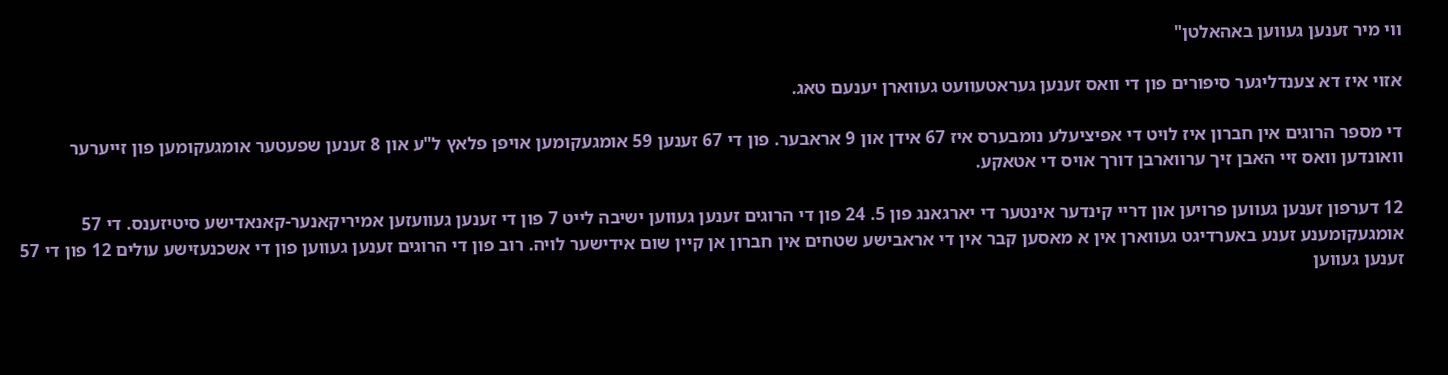ווי מיר זענען געווען באהאלטן"

אזוי איז דא צענדליגער סיפורים פון די וואס זענען געראטעוועט געווארן יענעם טאג.

די מספר הרוגים אין חברון איז לויט די אפיציעלע נומבערס איז 67 אידן און 9 אראבער. פון די 67 זענען 59 אומגעקומען אויפן פלאץ ל"ע און 8 זענען שפעטער אומגעקומען פון זייערער וואונדען וואס זיי האבן זיך ערווארבן דורך אויס די אטאקע.

12 דערפון זענען געווען פרויען און דריי קינדער אינטער די יארגאנג פון 5. 24 פון די הרוגים זענען געווען ישיבה לייט 7 פון די זענען געוועזען אמיריקאנער-קאנאדישע סיטיזענס. די 57 אומגעקומענע זענע באערדיגט געווארן אין א מאסען קבר אין די אראבישע שטחים אין חברון אן קיין שום אידישער לויה. רוב פון די הרוגים זענען געווען פון די אשכנעזישע עולים 12 פון די 57 זענען געווען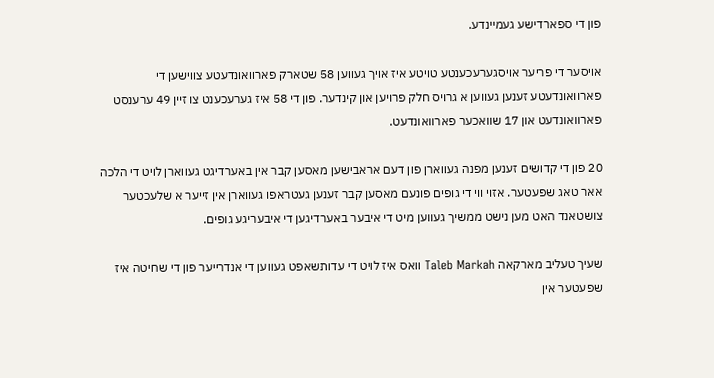פון די ספארדישע געמיינדע.

אויסער די פריער אויסגערעכענטע טויטע איז אויך געווען 58 שטארק פארוואונדעטע צווישען די פארוואונדעטע זענען געווען א גרויס חלק פרויען און קינדער. פון די 58 איז גערעכענט צו זיין 49 ערענסט פארוואונדעט און 17 שוואכער פארוואונדעט.

20 פון די קדושים זענען מפנה געווארן פון דעם אראבישען מאסען קבר אין באערדיגט געווארן לויט די הלכה אאר טאג שפעטער. אזוי ווי די גופים פונעם מאסען קבר זענען געטראפו געווארן אין זייער א שלעכטער צושטאנד האט מען נישט ממשיך געווען מיט די איבער באערדיגען די איבעריגע גופים.

שעיך טעליב מארקאה Taleb Markah וואס איז לויט די עדותשאפט געווען די אנדרייער פון די שחיטה איז שפעטער אין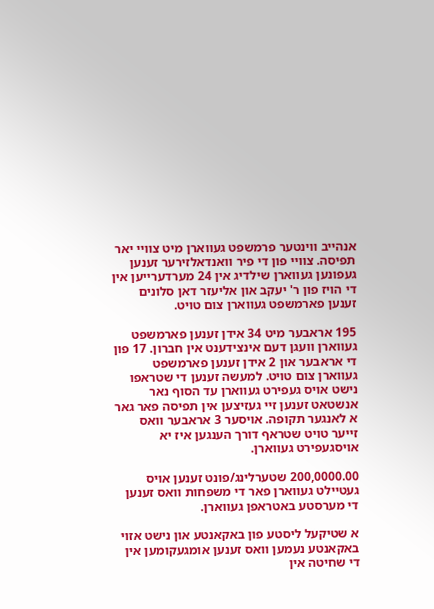אנהייב ווינטער פרמשפט געווארן מיט צוויי יאר תפיסה. צוויי פון די פיר וואנדאלזירער זענען געפונען געווארן שילדיג אין 24 מערדערייען אין די הויז פון ר' יעקב און אליעזר דאן סלונים זענען פארמשפט געווארן צום טויט.

195 אראבער מיט 34 אידן זענען פארמשפט געווארן וועגן דעם אינצידענט אין חברון. 17 פון די אראבער און 2 אידן זענען פארמשפט געווארן צום טויט. למעשה זענען די שטראפו נישט אויס געפירט געווארן עד הסוף נאר אנשטאט זענען זיי געזיצען אין תפיסה פאר גאר א לאנגער תקופה. אויסער 3 אראבער וואס זייער טויט שטראף דורך הענגען איז יא אויסגעפירט געווארן.

200,0000.00 שטערלינג/פונט זענען אויס געטיילט געווארן פאר די משפחות וואס זענען די מערסטע באטראפן געווארן.

א שטיקעל ליסטע פון באקאנטע און נישט אזוי באקאנטע נעמען וואס זענען אומגעקומען אין די שחיטה אין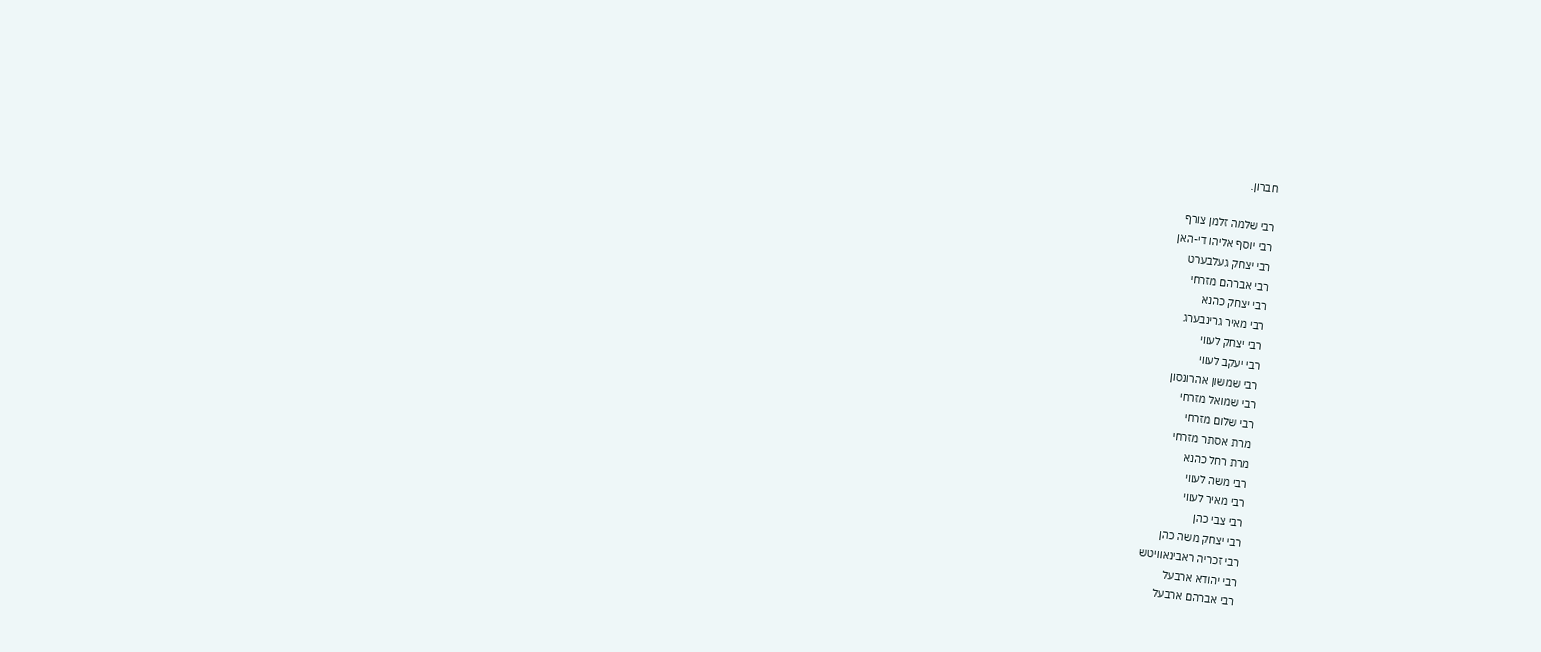חברון.

רבי שלמה זלמן צורף
רבי יוסף אליהו די-האן
רבי יצחק געלבערט
רבי אברהם מזרחי
רבי יצחק כהנא
רבי מאיר גרינבערג
רבי יצחק לעווי
רבי יעקב לעווי
רבי שמשון אהרונסון
רבי שמואל מזרחי
רבי שלום מזרחי
מרת אסתר מזרחי
מרת רחל כהנא
רבי משה לעווי
רבי מאיר לעווי
רבי צבי כהן
רבי יצחק משה כהן
רבי זכריה ראבינאוויטש
רבי יהודא ארבעל
רבי אברהם ארבעל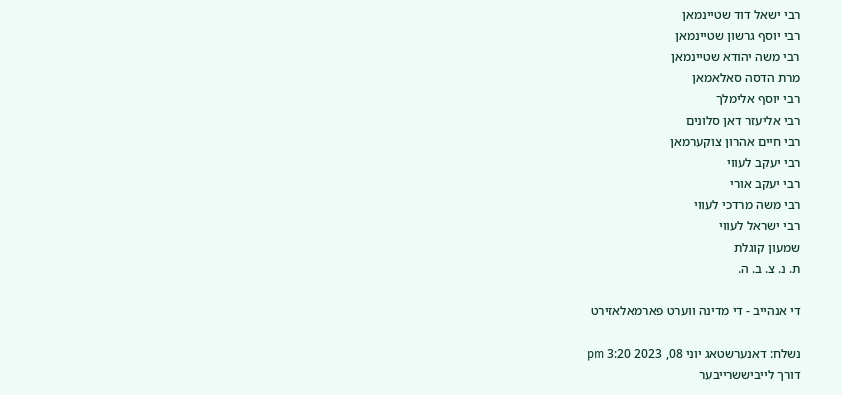רבי ישאל דוד שטיינמאן
רבי יוסף גרשון שטיינמאן
רבי משה יהודא שטיינמאן
מרת הדסה סאלאמאן
רבי יוסף אלימלך
רבי אליעזר דאן סלונים
רבי חיים אהרון צוקערמאן
רבי יעקב לעווי
רבי יעקב אורי
רבי משה מרדכי לעווי
רבי ישראל לעווי
שמעון קוגלת
ת. נ. צ. ב. ה.

די אנהייב - די מדינה ווערט פארמאלאזירט

נשלח: דאנערשטאג יוני 08, 2023 3:20 pm
דורך לייביששרייבער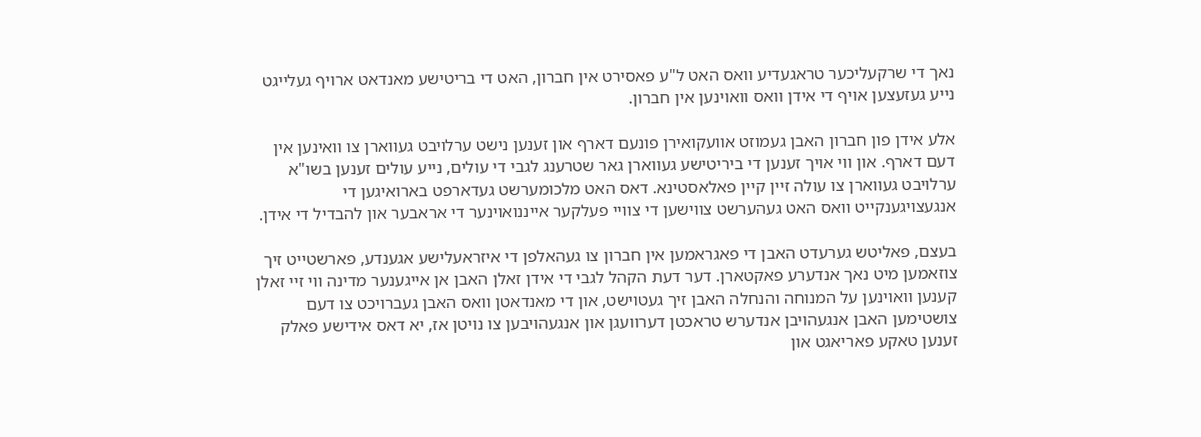נאך די שרקעליכער טראגעדיע וואס האט ל"ע פאסירט אין חברון, האט די בריטישע מאנדאט ארויף געלייגט נייע געזעצען אויף די אידן וואס וואוינען אין חברון.

אלע אידן פון חברון האבן געמוזט אוועקואירן פונעם דארף און זענען נישט ערלויבט געווארן צו וואינען אין דעם דארף. און ווי אויך זענען די ביריטישע געווארן גאר שטרענג לגבי די עולים, נייע עולים זענען בשו"א ערלויבט געווארן צו עולה זיין קיין פאלאסטינא. דאס האט מלכומערשט געדארפט בארואיגען די אנגעצויגענקייט וואס האט געהערשט צווישען די צוויי פעלקער אייננואוינער די אראבער און להבדיל די אידן.

בעצם, פאליטש גערעדט האבן די פאגראמען אין חברון צו געהאלפן די איזראעלישע אגענדע, פארשטייט זיך צוזאמען מיט נאך אנדערע פאקטארן. דער דעת הקהל לגבי די אידן זאלן האבן אן אייגענער מדינה ווי זיי זאלן קענען וואוינען על המנוחה והנחלה האבן זיך געטוישט, און די מאנדאטן וואס האבן געברויכט צו דעם צושטימען האבן אנגעהויבן אנדערש טראכטן דערוועגן און אנגעהויבען צו נויטן אז, יא דאס אידישע פאלק זענען טאקע פאריאגט און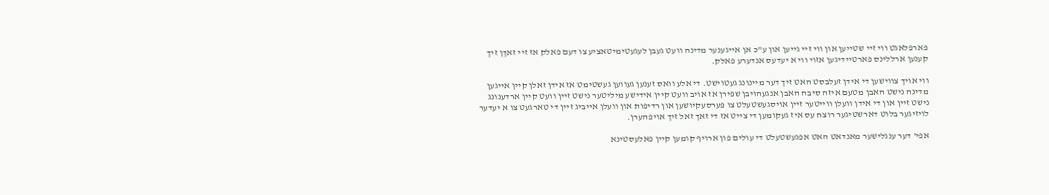פארפלאגט ווי זיי שטייען און ווי זיי גייען און ע"כ אן אייגענער מדינה וועט געבן לעגעטימיטאציע צו דעם פאלק אז זיי זאךן זיך קענען ארללינס פארטיידיגען אזוי ווי א יעדעס אנדערע פאלק.

ווי אויך צווישען די אידן זעלבסט האט זיך דער מיינונג געטוישט. די אלע וואס זענען געווען געשטימט אז אידן זאלן קיין אייגען מדינה נישט האבן מטעם איזה סיבה האבן אנגעהויבן שפירן אז אויב וועט קיין אידישע מיליטער נישט זיין וועט קיין ארדענונג נישט זיין און די אידן וועלן ווייטער זיין אויסגעשטעלט צו פערסעקיושען און רדיפות און וועלן אייביג זיין די טארגעט צו א יעדער לויזיגער בלוט דארשטיגער רוצח עס איז געקומען די צייט אז די זאך זאל זיך אויפהערן.

אפי' דער ענגלישער מאנדאט האט אפגעשטעלט די עולים פון ארויף קומען קיין פאלעסטינא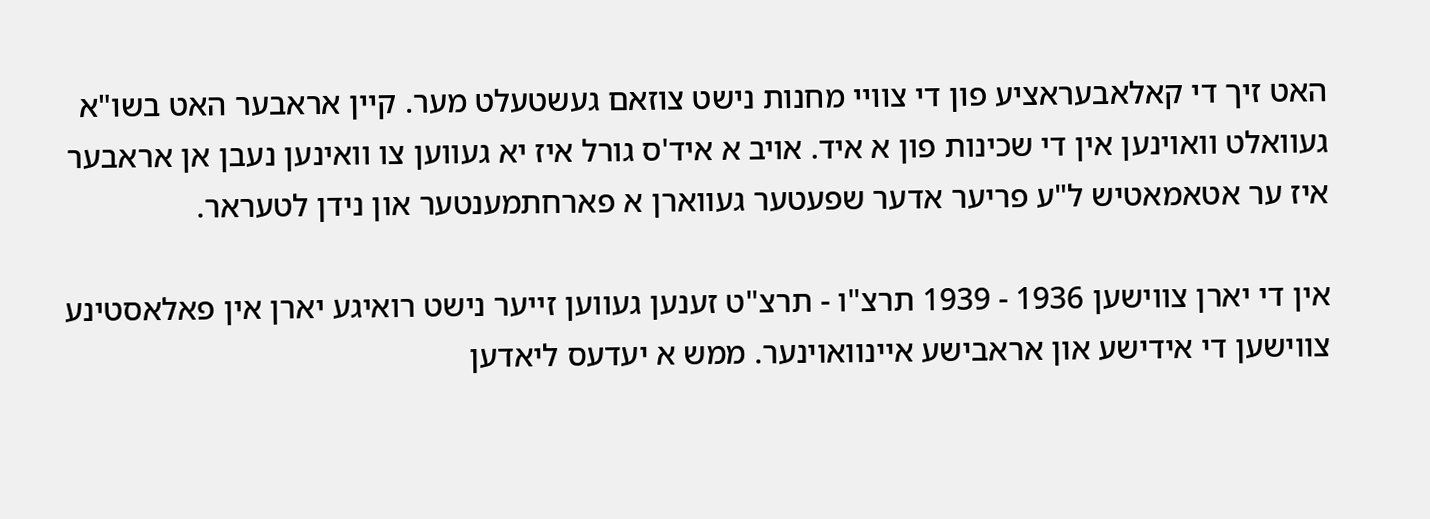האט זיך די קאלאבעראציע פון די צוויי מחנות נישט צוזאם געשטעלט מער. קיין אראבער האט בשו"א געוואלט וואוינען אין די שכינות פון א איד. אויב א איד'ס גורל איז יא געווען צו וואינען נעבן אן אראבער איז ער אטאמאטיש ל"ע פריער אדער שפעטער געווארן א פארחתמענטער און נידן לטעראר.

אין די יארן צווישען 1936 - 1939 תרצ"ו - תרצ"ט זענען געווען זייער נישט רואיגע יארן אין פאלאסטינע צווישען די אידישע און אראבישע איינוואוינער. ממש א יעדעס ליאדען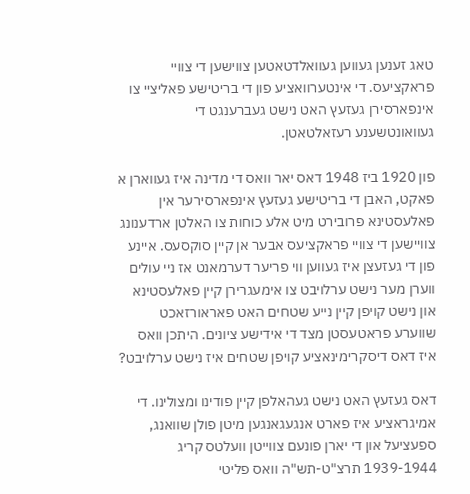טאג זענען געווען געוואלדטאטען צווישען די צוויי פראקציעס. די אינטערוואציע פון די בריטישע פאליציי צו אינפארסירן געזעץ האט נישט געברענגט די געוואונטשענע רעזאלטאטן.

פון 1920 ביז 1948 דאס יאר וואס די מדינה איז געווארן א פאקט, האבן די בריטישע געזעץ אינפארסירער אין פאלעסטינא פרובירט מיט אלע כוחות צו האלטן ארדענונג צוויישען די צוויי פראקציעס אבער אן קיין סוקסעס. איינע פון די געזעצן איז געווען ווי פריער דערמאנט אז ניי עולים ווערן מער נישט ערלויבט צו אימעגרירן קיין פאלעסטינא און נישט קויפן קיין נייע שטחים האט פאראורזאכט שווערע פראטעסטן מצד די אידישע ציונים. היתכן וואס איז דאס דיסקרימינאציע קויפן שטחים איז נישט ערלויבט?

דאס געזעץ האט נישט געהאלפן קיין פודינו ומצולינו. די אמיגראציע איז פארט אנגעגאנגען מיטן פולן שוואנג, ספעציעל און די יארן פונעם צווייטן וועלטס קריג 1939-1944 תרצ"ט-תש"ה וואס פליטי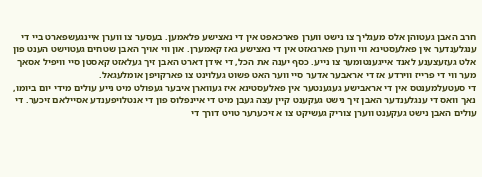חרב האבן געטוהן אלס מעגליך צו נישט ווערן פארכאפט אין די נאצישע פלאמען. בעסער צו ווערן איינגעשפארט ביי די ענגלענדער אין פאלעסטינא ווי ווערן פארגאזט אין די נאצישע גאז קאמערן. און ווי אויך האבן שטחים געטוישט הענט פון אלט געזעצענע לאנד אייגענטומער צו נייע. כסף יענה את הכל, די אידן דארט האבן זיך געלאזט קאסטן סיי וויפיל אסאך מער ווי די פרייז ווירדע אז די אראבער אדער סיי ווער האט פשוט געלוינט צו פארקויפן אומלעגאל.
די סעטעלמענטס אין די אראבישע געגענטער אין פאלעסטינא איז געווארן איבער געפולט מיט נייע עולים מידי יום ביומו, נאך וואס די ענגלענדער האבן זיך נישט געקענט קיין עצה געבן מיט די איינפלוס פון די אנטלויפענדע אסיילאם זיכער. די עולים האבן נישט געקענט ווערן צוריק געשיקט צו א זיכערער טויט דורך די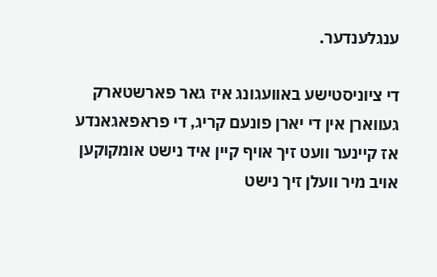ענגלענדער.

די ציוניסטישע באוועגונג איז גאר פארשטארק געווארן אין די יארן פונעם קריג, די פראפאגאנדע אז קיינער וועט זיך אויף קיין איד נישט אומקוקען אויב מיר וועלן זיך נישט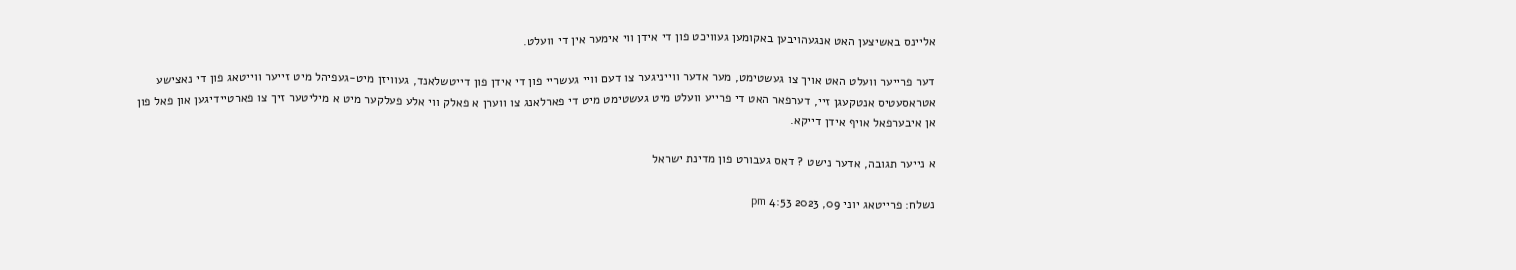אליינס באשיצען האט אנגעהויבען באקומען געוויכט פון די אידן ווי אימער אין די וועלט.

דער פרייער וועלט האט אויך צו געשטימט, מער אדער ווייניגער צו דעם וויי געשריי פון די אידן פון דייטשלאנד, געוויזן מיט-געפיהל מיט זייער ווייטאג פון די נאצישע אטראסעטיס אנטקעגן זיי, דערפאר האט די פרייע וועלט מיט געשטימט מיט די פארלאנג צו ווערן א פאלק ווי אלע פעלקער מיט א מיליטער זיך צו פארטיידיגען און פאל פון אן איבערפאל אויף אידן דייקא.

א נייער תגובה, אדער נישט ? דאס געבורט פון מדינת ישראל

נשלח: פרייטאג יוני 09, 2023 4:53 pm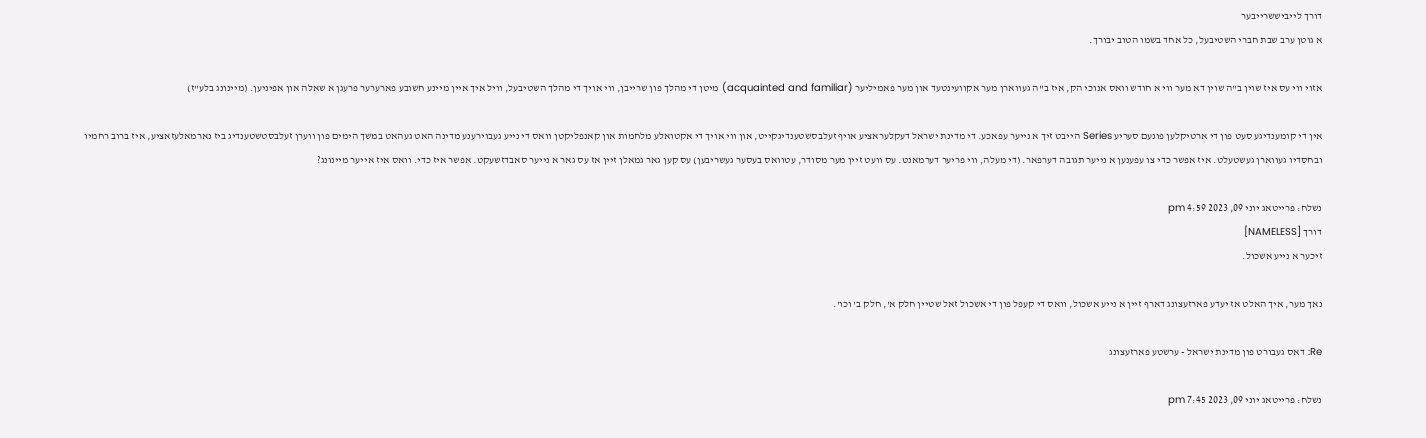דורך לייביששרייבער
א גוטן ערב שבת חברי השטיבעל, כל אחד בשמו הטוב יבורך.

אזוי ווי עס איז שוין ב"ה שוין דא מער ווי א חודש וואס אנוכי הק, איז ב"ה געווארן מער אקוועינטעד און מער פאמיליער (acquainted and familiar) מיטן די מהלך פון שרייבן, ווי אויך די מהלך השטיבעל, וויל איך איין מיינע חשובע פארערער פרעגן א שאלה און אפיניען. (מיינונג בלע"ז)

אין די קומענדיגע סעט פון די ארטיקלען פונעם סעריע Series הייבט זיך א נייער עפאכע. די מדינת ישראל דעקלעראציע אויף זעלבסשטענדיגקייט, און ווי אויך די אקטואלע מלחמות און קאנפליקטן וואס די נייע געבוירענע מדינה האט געהאט במשך הימים פון ווערן זעלבסטשטענדיג ביז נארמאלעזאציע, איז ברוב רחמיו ובחסדיו געווארן געשטעלט. איז אפשר כדי צו עפענען א נייער תגובה דערפאר. (די מעלה, ווי פריער דערמאנט. עס וועט זיין מער מסודר, עטוואס בעסער געשריבען) עס קען גאר גמאלן זיין אז עס גאר א נייער סאבדזשעקט. אפשר איז כדי. וואס איז אייער מיינונג?

נשלח: פרייטאג יוני 09, 2023 4:59 pm
דורך [NAMELESS]
זיכער א נייע אשכול.

נאך מער, איך האלט אז יעדע פארזעצונג דארף זיין א נייע אשכול, וואס די קעפל פון די אשכול זאל שטיין חלק א', חלק ב' וכו'.

Re: דאס געבורט פון מדינת ישראל - ערשטע פארזעצונג

נשלח: פרייטאג יוני 09, 2023 7:45 pm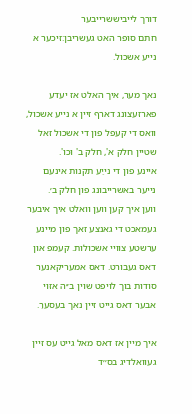דורך לייביששרייבער
חתם סופר האט געשריבן:זיכער א נייע אשכול.

נאך מער, איך האלט אז יעדע פארזעצונג דארף זיין א נייע אשכול, וואס די קעפל פון די אשכול זאל שטיין חלק א', חלק ב' וכו'.
איינע פון די נייַע תקנות אינעם נייער באשרייבונג פון חלק ב׳.
ווען איך קען ווען וואלט איך איבער געמאכט די גאנצע זאך פון מיינע ערשטע צוויי אשכולות. קעמפ און דאס געבורט. דאס אמעריקאנער סודות בוך לויפט שוין ב׳׳ה אזוי אבער דאס גייט זיין נאך בעסערַ.

איך מיין אז דאס מאל גייט עס זיין געוואלדיג בס׳׳ד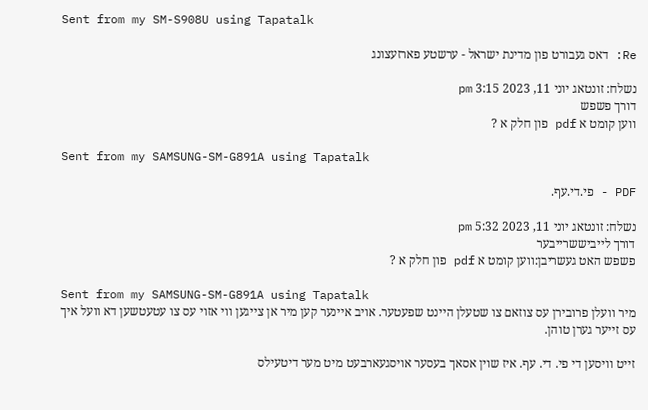Sent from my SM-S908U using Tapatalk

Re: דאס געבורט פון מדינת ישראל - ערשטע פארזעצונג

נשלח: זונטאג יוני 11, 2023 3:15 pm
דורך פשפש
ווען קומט א pdf פון חלק א ?

Sent from my SAMSUNG-SM-G891A using Tapatalk

PDF - פי.די.עף.

נשלח: זונטאג יוני 11, 2023 5:32 pm
דורך לייביששרייבער
פשפש האט געשריבן:ווען קומט א pdf פון חלק א ?

Sent from my SAMSUNG-SM-G891A using Tapatalk
מיר וועלן פרובירן עס צוזאם צו שטעלן היינט שפעטער. אויב איינער קען מיר אן צייגען ווי אזוי עס צו עטעטשען דא וועל איך עס זייער גערן טוהן.

זייט וויסען די פי. די. עף. איז שוין אסאך בעסער אויסגעארבעט מיט מער דיטעילס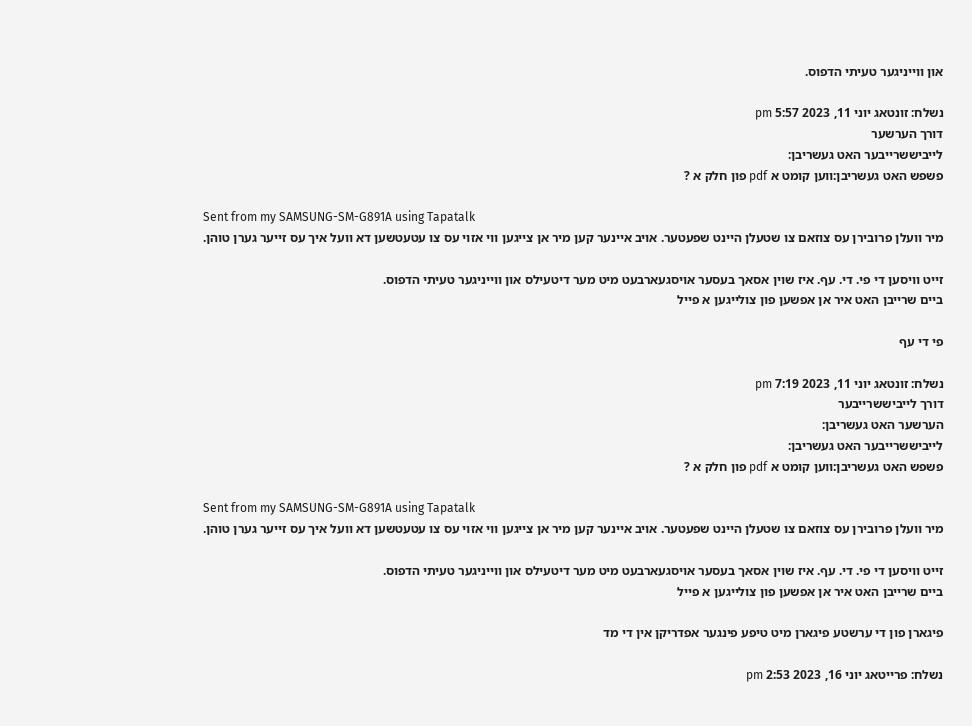און ווייניגער טעיתי הדפוס.

נשלח: זונטאג יוני 11, 2023 5:57 pm
דורך הערשער
לייביששרייבער האט געשריבן:
פשפש האט געשריבן:ווען קומט א pdf פון חלק א ?

Sent from my SAMSUNG-SM-G891A using Tapatalk
מיר וועלן פרובירן עס צוזאם צו שטעלן היינט שפעטער. אויב איינער קען מיר אן צייגען ווי אזוי עס צו עטעטשען דא וועל איך עס זייער גערן טוהן.

זייט וויסען די פי. די. עף. איז שוין אסאך בעסער אויסגעארבעט מיט מער דיטעילס און ווייניגער טעיתי הדפוס.
ביים שרייבן האט איר אן אפשען פון צולייגען א פייל

פי די עף

נשלח: זונטאג יוני 11, 2023 7:19 pm
דורך לייביששרייבער
הערשער האט געשריבן:
לייביששרייבער האט געשריבן:
פשפש האט געשריבן:ווען קומט א pdf פון חלק א ?

Sent from my SAMSUNG-SM-G891A using Tapatalk
מיר וועלן פרובירן עס צוזאם צו שטעלן היינט שפעטער. אויב איינער קען מיר אן צייגען ווי אזוי עס צו עטעטשען דא וועל איך עס זייער גערן טוהן.

זייט וויסען די פי. די. עף. איז שוין אסאך בעסער אויסגעארבעט מיט מער דיטעילס און ווייניגער טעיתי הדפוס.
ביים שרייבן האט איר אן אפשען פון צולייגען א פייל

פיגארן פון די ערשטע פיגארן מיט טיפע פינגער אפדריקן אין די מד

נשלח: פרייטאג יוני 16, 2023 2:53 pm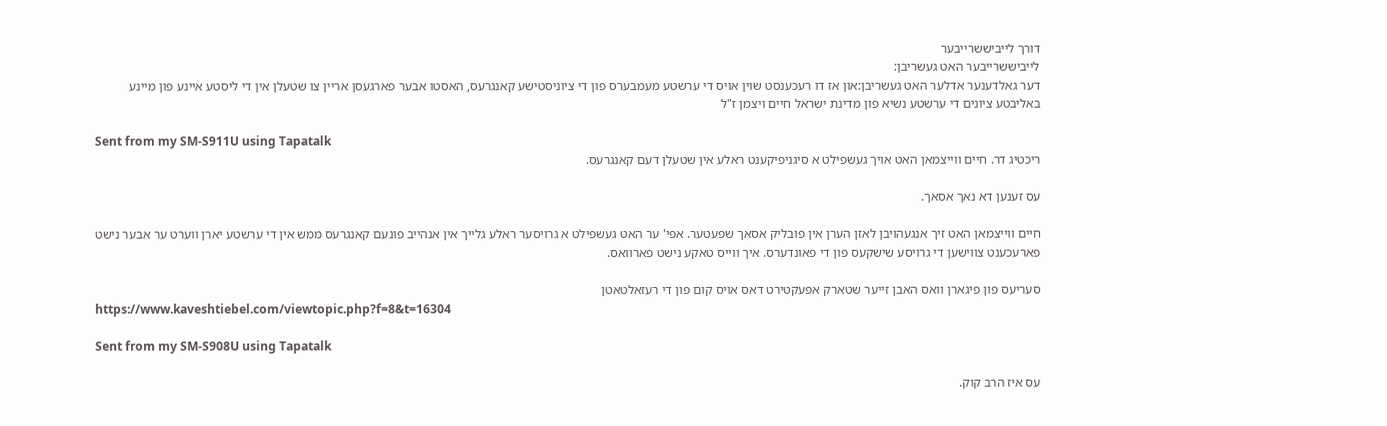דורך לייביששרייבער
לייביששרייבער האט געשריבן:
דער גאלדענער אדלער האט געשריבן:און אז דו רעכענסט שוין אויס די ערשטע מעמבערס פון די ציוניסטישע קאנגרעס, האסטו אבער פארגעסן אריין צו שטעלן אין די ליסטע איינע פון מיינע באליבטע ציונים די ערשטע נשיא פון מדינת ישראל חיים ויצמן ז"ל

Sent from my SM-S911U using Tapatalk
ריכטיג דר. חיים ווייצמאן האט אויך געשפילט א סיגניפיקענט ראלע אין שטעלן דעם קאנגרעס.

עס זענען דא נאך אסאך.

חיים ווייצמאן האט זיך אנגעהויבן לאזן הערן אין פובליק אסאך שפעטער. אפי' ער האט געשפילט א גרויסער ראלע גלייך אין אנהייב פונעם קאנגרעס ממש אין די ערשטע יארן ווערט ער אבער נישט פארעכענט צווישען די גרויסע שישקעס פון די פאונדערס. איך ווייס טאקע נישט פארוואס.

סעריעס פון פיגארן וואס האבן זייער שטארק אפעקטירט דאס אויס קום פון די רעזאלטאטן
https://www.kaveshtiebel.com/viewtopic.php?f=8&t=16304

Sent from my SM-S908U using Tapatalk

עס איז הרב קוק.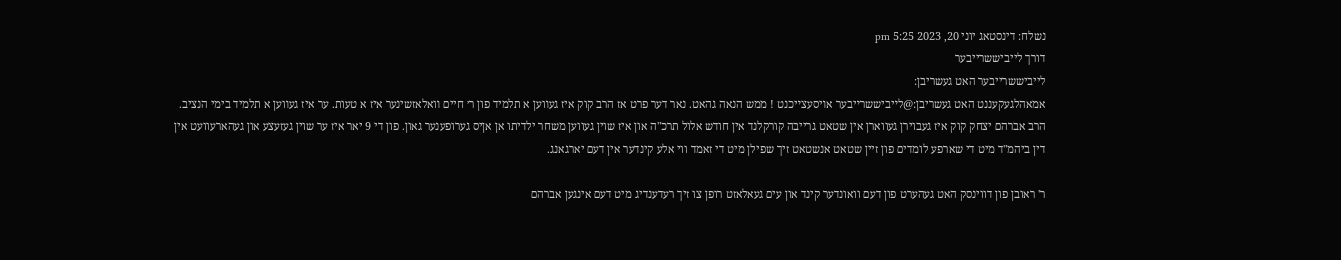נשלח: דינסטאג יוני 20, 2023 5:25 pm
דורך לייביששרייבער
לייביששרייבער האט געשריבן:
אמאהלגעקעננט האט געשריבן:@לײביששרײבער אױסעצײכנט ! ממש הנאה גהאט. נאר דער פרט אז הרב קוק איז געװען א תלמיד פון ר׳ חיים װאלאזשינער איז א טעות. ער איז געװען א תלמיד בימי הנציב.
הרב אברהם יצחק קוק איז געבוירן געווארן אין שטאט גרייבה קורקלנד אין חודש אלול תרכ"ה און איז שוין געווען משחר ילדיתו אן אןיס גערופענער גאון. פון די 9 יאר איז ער שוין געזעצע און געהארעוועט אין דין ביהמ"ד מיט די שארפע לומדים פון זיין שטאט אנשטאט זיך שפילן מיט די זאמד ווי אלע קינדער אין דעם יארגאנג.

ר' ראובן פון דווינסק האט געהערט פון דעם וואונדער קינד און עים געאלאזט רופן צו זיך רעדענדיג מיט דעם אינגען אברהם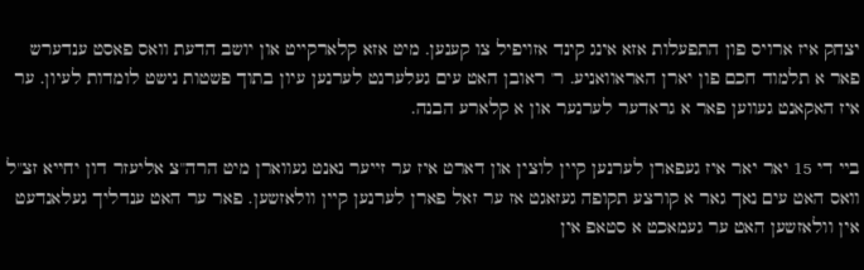יצחק איז ארויס פון התפעלות אזא אינג קינד אזויפיל צו קענען. מיט אזא קלארקייט און יושב הדעת וואס פאסט ענדערש פאר א תלמוד חכם פון יארן האראוואניע. ר' ראובן האט עים געלערנט לערנען עיון בתוך פשטות נישט לומדות לעיון. ער איז האקאנט געווען פאר א גראדער לערנער און א קלארע הבנה.

ביי די 15 יאר יאר איז געפארן לערנען קיין לוצין און דארט איז ער זייער נאנט געווארן מיט הרה"צ אליעזר דון יחייא זצ"ל וואס האט עים נאך גאר א קורצע תקופה געזאגט אז ער זאל פארן לערנען קיין וולאזשען. פאר ער האט ענדליך געלאנדעט אין וולאזשען האט ער געמאכט א סטאפ אין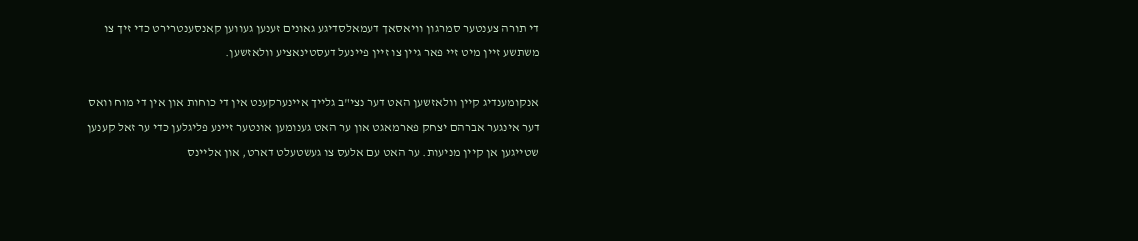די תורה צענטער סמרגון וויאסאך דעמאלסדיגע גאונים זענען געווען קאנסענטרירט כדי זיך צו משתשע זיין מיט זיי פאר גיין צו זיין פיינעל דעסטינאציע וולאזשען.

אנקומענדיג קיין וולאזשען האט דער נצי"ב גלייך איינערקענט אין די כוחות און אין די מוח וואס דער אינגער אברהם יצחק פארמאגט און ער האט גענומען אונטער זיינע פליגלען כדי ער זאל קענען שטייגען אן קיין מניעות. ער האט עם אלעס צו געשטעלט דארט, און אליינס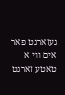געזארגט פאר אים ווי א טאטע זארגט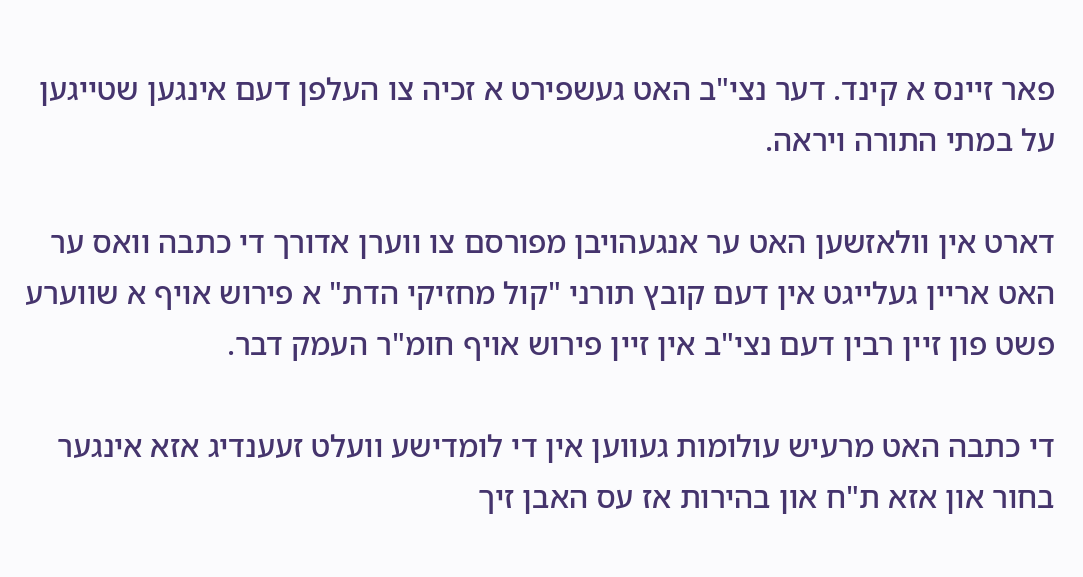פאר זיינס א קינד. דער נצי"ב האט געשפירט א זכיה צו העלפן דעם אינגען שטייגען על במתי התורה ויראה.

דארט אין וולאזשען האט ער אנגעהויבן מפורסם צו ווערן אדורך די כתבה וואס ער האט אריין געלייגט אין דעם קובץ תורני "קול מחזיקי הדת" א פירוש אויף א שווערע פשט פון זיין רבין דעם נצי"ב אין זיין פירוש אויף חומ"ר העמק דבר.

די כתבה האט מרעיש עולומות געווען אין די לומדישע וועלט זעענדיג אזא אינגער בחור און אזא ת"ח און בהירות אז עס האבן זיך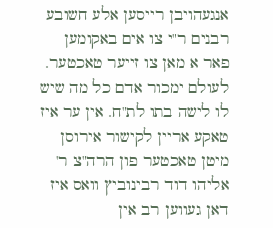אנגעהויבן רייסען אלע חשובע רבנים ר"י צו אים באקומען פאר א מאן צו זייער טאכטער. לעולם ימכור אדם כל מה שיש לו לישה בתו לת"ח. אין ער איז טאקע אריין לקישור אירוסן מיטן טאכטער פון הרה"צ ר' אליהו דוד רבינוביץ וואס איז דאן געווען רב אין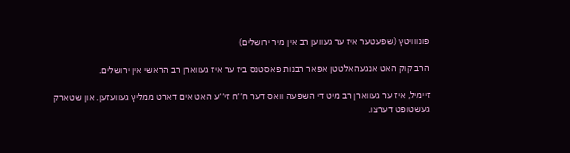פונווויטץ (שפעטער איז ער געווען רב אין מיר ירושלים)

הרב קוק האט אנגעהאלטטן אפאר רבנות פאסטנס ביז ער איז געווארן רב הראשי אין ירושלים.

זיימיל, איז ער געווארן רב מיט די השפעה וואס דער ח׳׳ח זי׳׳ע האט אים דארט ממליץ געוועזען. און שטארק געשטופט דערצו.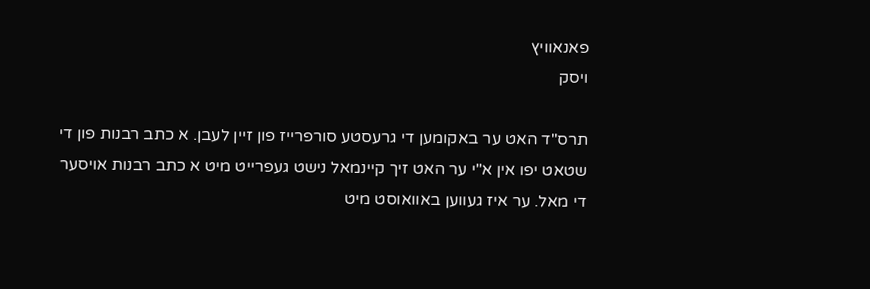פאנאוויץ
ויסק

תרס"ד האט ער באקומען די גרעסטע סורפרייז פון זיין לעבן. א כתב רבנות פון די שטאט יפו אין א"י ער האט זיך קיינמאל נישט געפרייט מיט א כתב רבנות אויסער די מאל. ער איז געווען באוואוסט מיט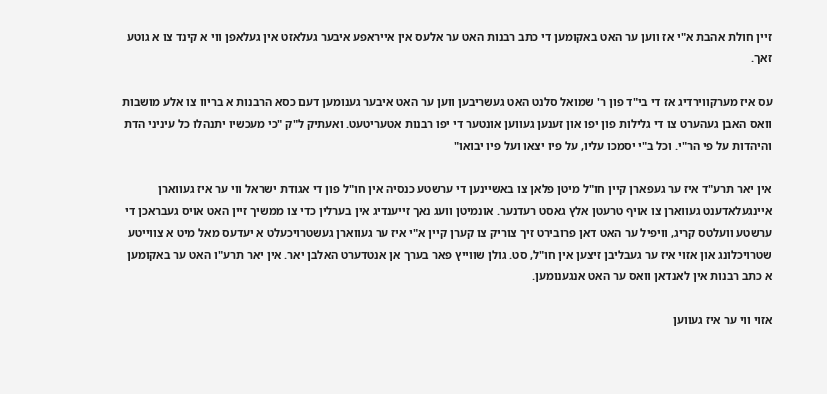זיין חולת אהבת א"י אז ווען ער האט באקומען די כתב רבנות האט ער אלעס אין אייראפע איבער געלאזט אין געלאפן ווי א קינד צו א גוטע זאך.

עס איז מערקווירדיג אז די בי"ד פון ר' שמואל סלנט האט געשריבען ווען ער האט איבער גענומען דעם כסא הרבנות א בריוו צו אלע מושבות וואס האבן געהערט צו די גלילות פון יפו און זענען געווען אונטער די יפו רבנות אטעריטעט. ואעתיק ל"ק "כי מעכשיו יתנהלו כל עיניני הדת והיהדות על פי הר"י. וכל ב"י יסמכו עליו, על פיו יצאו ועל פיו יבואו"

אין יאר תרע"ד איז ער געפארן קיין חו"ל מיטן פלאן צו באשיינען די ערשטע כנסיה אין חו"ל פון די אגודת ישראל ווי ער איז געווארן איינגעלאדענט געווארן צו אויף טרעטן אלץ גאסט רעדנער. אונמיטן וועג נאך זייענדיג אין בערלין כדי צו ממשיך זיין האט אויס געבראכן די ערשטע וועלטס קריג, וויפיל ער האט דאן פרובירט זיך צוריק צו קערן קיין א"י איז ער געווארן געשטרויכעלט א יעדעס מאל מיט א צווייטע שטרויכלונג און אזוי איז ער געבליבן זיצען אין חו"ל, סט. גולן שווייץ פאר בערך אן אנטדערט האלבן יאר. אין יאר תרע"ו האט ער באקומען א כתב רבנות אין לאנדאן וואס ער האט אנגענומען.

אזוי ווי ער איז געווען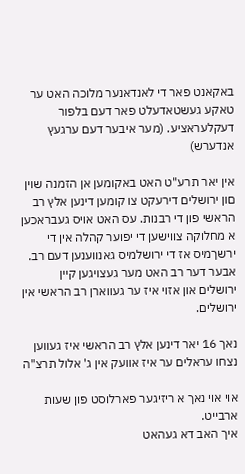באקאנט פאר די לאנדאנער מלוכה האט ער טאקע געשטאדעלט פאר דעם בלפור דעקלעראציע. (מער איבער דעם ערגעץ אנדערש)

אין יאר תרע"ט האט באקומען אן הזמנה שוין םון ירושלים דירעקט צו קומען דינען אלץ רב הראשי פון די רבנות. עס האט אויס געבראכען א מחלוקה צווישען די יפוער קהלה אין די ירשךמיס אז די ירושלמיס גאנווענען דעם רב. אבער דער רב האט מער געצויגען קיין ירושלים און אזוי איז ער געווארן רב הראשי אין ירושלים.

נאך 16 יאר דינען אלץ רב הראשי איז געווען נצחו עראלים ער איז אוועק אין ג' אלול תרצ"ה

אוי אוי נאך א ריזיגער פארלוסט פון שעות ארבייט.
איך האב דא געהאט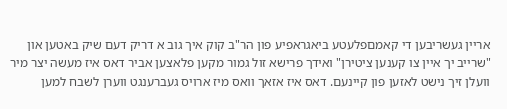אריין געשריבען די קאמםפלעטע ביאגראפיע פון הר"ב קוק איך גוב א דריק דעם שיק באטען און "שרייב יך איין צו קענען ציטירן" ואידך פרישא זול גמור מקען פלאצען אביר דאס איז מעשה יצר מיר וועלן זיך נישט לאזען פון קיינעם. דאס איז אזאך וואס מיז ארויס געברענגט ווערן לשבח למען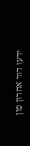ידעו דור אחרון פון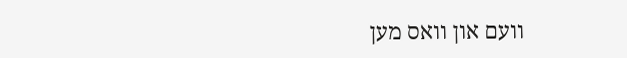וועם און וואס מען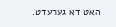האט דא גערעדט.